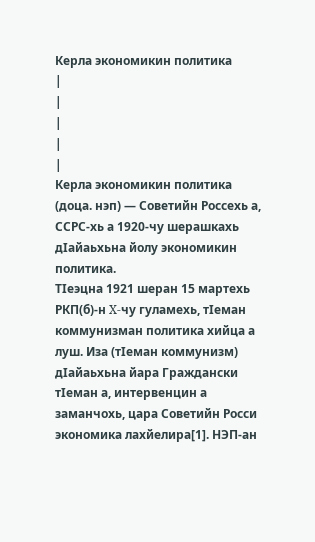Керла экономикин политика
|
|
|
|
|
Керла экономикин политика (доца. нэп) — Советийн Россехь а, ССРС-хь а 1920-чу шерашкахь дӀайаьхьна йолу экономикин политика.
ТӀеэцна 1921 шеран 15 мартехь РКП(б)-н X-чу гуламехь, тӀеман коммунизман политика хийца а луш. Иза (тӀеман коммунизм) дӀайаьхьна йара Граждански тӀеман а, интервенцин а заманчохь, цара Советийн Росси экономика лахйелира[1]. НЭП-ан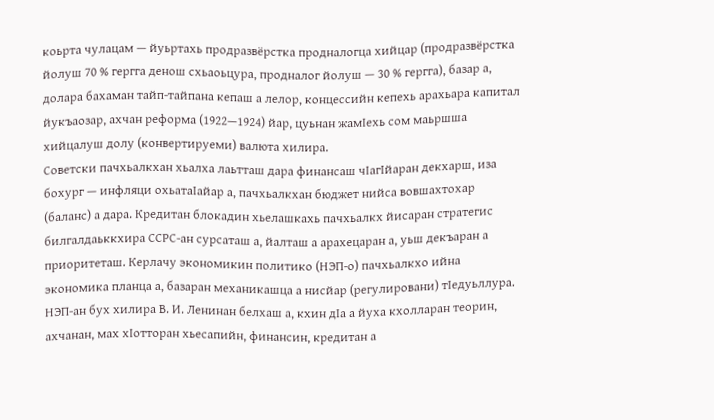коьрта чулацам — йуьртахь продразвёрстка продналогца хийцар (продразвёрстка йолуш 70 % гергга денош схьаоьцура, продналог йолуш — 30 % гергга), базар а, долара бахаман тайп-тайпана кепаш а лелор, концессийн кепехь арахьара капитал йукъаозар, ахчан реформа (1922—1924) йар, цуьнан жамӀехь сом маьршша хийцалуш долу (конвертируеми) валюта хилира.
Советски пачхьалкхан хьалха лаьтташ дара финансаш чӀагӀйаран декхарш, иза бохург — инфляци охьатаӀайар а, пачхьалкхан бюджет нийса вовшахтохар (баланс) а дара. Кредитан блокадин хьелашкахь пачхьалкх йисаран стратегис билгалдаьккхира ССРС-ан сурсаташ а, йалташ а арахецаран а, уьш декъаран а приоритеташ. Керлачу экономикин политико (НЭП-о) пачхьалкхо ийна экономика планца а, базаран механикашца а нисйар (регулировани) тӀедуьллура. НЭП-ан бух хилира В. И. Ленинан белхаш а, кхин дӀа а йуха кхолларан теорин, ахчанан, мах хӀотторан хьесапийн, финансин, кредитан а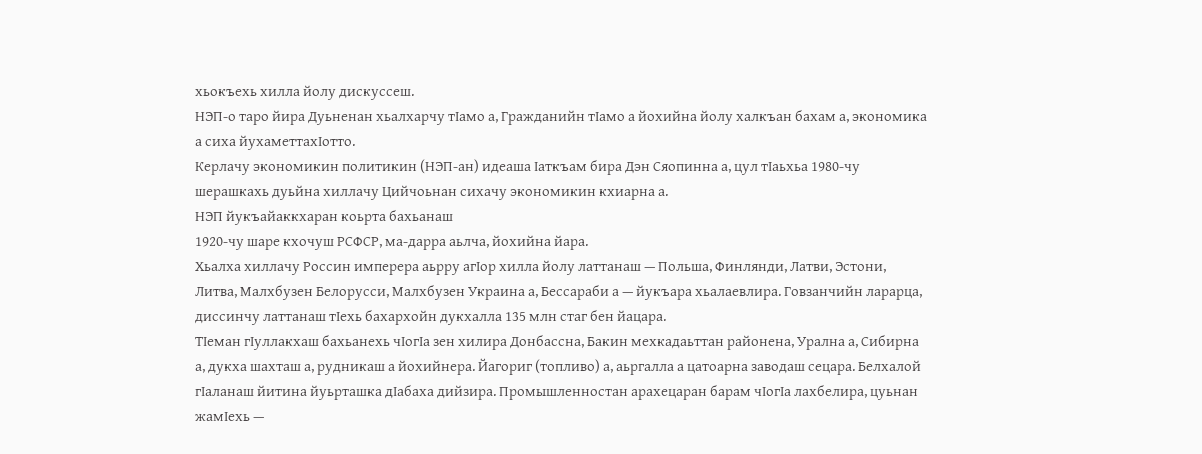хьокъехь хилла йолу дискуссеш.
НЭП-о таро йира Дуьненан хьалхарчу тӀамо а, Гражданийн тӀамо а йохийна йолу халкъан бахам а, экономика а сиха йухаметтахӀотто.
Керлачу экономикин политикин (НЭП-ан) идеаша Ӏаткъам бира Дэн Сяопинна а, цул тӀаьхьа 1980-чу шерашкахь дуьйна хиллачу Цийчоьнан сихачу экономикин кхиарна а.
НЭП йукъайаккхаран коьрта бахьанаш
1920-чу шаре кхочуш РСФСР, ма-дарра аьлча, йохийна йара.
Хьалха хиллачу Россин имперера аьрру агӀор хилла йолу латтанаш — Польша, Финлянди, Латви, Эстони, Литва, Малхбузен Белорусси, Малхбузен Украина а, Бессараби а — йукъара хьалаевлира. Говзанчийн ларарца, диссинчу латтанаш тӀехь бахархойн дукхалла 135 млн стаг бен йацара.
ТӀеман гӀуллакхаш бахьанехь чӀогӀа зен хилира Донбассна, Бакин мехкадаьттан районена, Урална а, Сибирна а, дукха шахташ а, рудникаш а йохийнера. Йагориг (топливо) а, аьргалла а цатоарна заводаш сецара. Белхалой гӀаланаш йитина йуьрташка дӀабаха дийзира. Промышленностан арахецаран барам чӀогӀа лахбелира, цуьнан жамӀехь —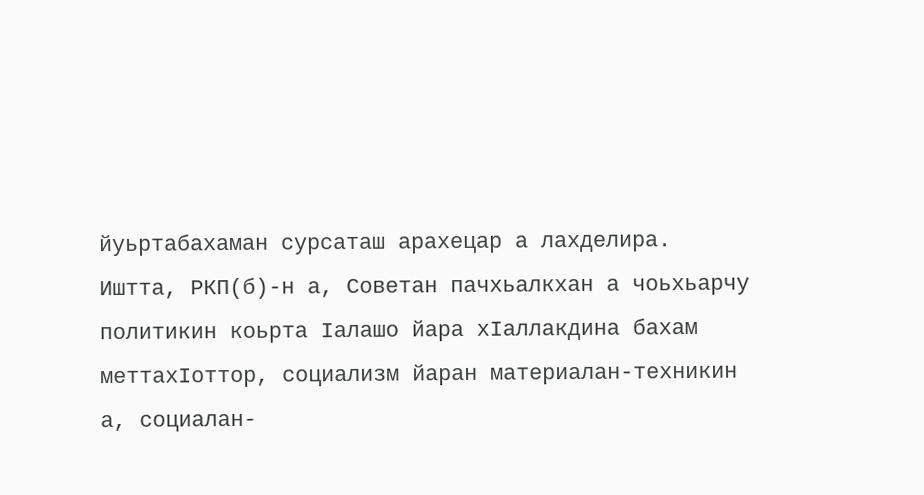йуьртабахаман сурсаташ арахецар а лахделира.
Иштта, РКП(б)-н а, Советан пачхьалкхан а чоьхьарчу политикин коьрта Ӏалашо йара хӀаллакдина бахам меттахӀоттор, социализм йаран материалан-техникин а, социалан-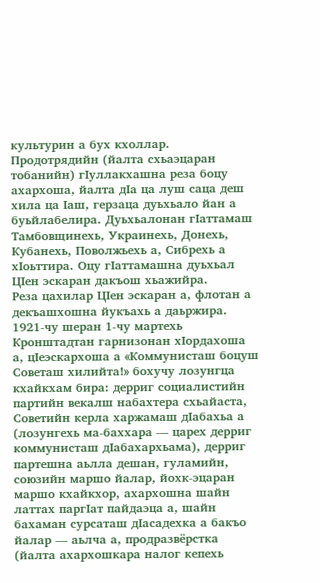культурин а бух кхоллар.
Продотрядийн (йалта схьаэцаран тобанийн) гӀуллакхашна реза боцу ахархоша, йалта дӀа ца луш саца деш хила ца Ӏаш, герзаца дуьхьало йан а буьйлабелира. Дуьхьалонан гӀаттамаш Тамбовщинехь, Украинехь, Донехь, Кубанехь, Поволжьехь а, Сибрехь а хӀоьттира. Оцу гӀаттамашна дуьхьал ЦӀен эскаран дакъош хьажийра.
Реза цахилар ЦӀен эскаран а, флотан а декъашхошна йукъахь а даьржира. 1921-чу шеран 1-чу мартехь Кронштадтан гарнизонан хӀордахоша а, цӀеэскархоша а «Коммунисташ боцуш Советаш хилийта!» бохучу лозунгца кхайкхам бира: дерриг социалистийн партийн векалш набахтера схьайаста, Советийн керла харжамаш дӀабахьа а (лозунгехь ма-баххара — царех дерриг коммунисташ дӀабахархьама), дерриг партешна аьлла дешан, гуламийн, союзийн маршо йалар, йохк-эцаран маршо кхайкхор, ахархошна шайн латтах паргӀат пайдаэца а, шайн бахаман сурсаташ дӀасадехка а бакъо йалар — аьлча а, продразвёрстка (йалта ахархошкара налог кепехь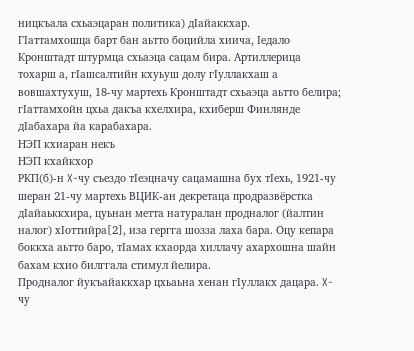ницкъала схьаэцаран политика) дӀайаккхар.
ГӀаттамхошца барт бан аьтто боцийла хиича, Ӏедало Кронштадт штурмца схьаэца сацам бира. Артиллерица тохарш а, гӀашсалтийн кхуьуш долу гӀуллакхаш а вовшахтухуш, 18-чу мартехь Кронштадт схьаэца аьтто белира; гӀаттамхойн цхьа дакъа кхелхира, кхиберш Финлянде дӀабахара йа карабахара.
НЭП кхиаран некъ
НЭП кхайкхор
РКП(б)-н X-чу съездо тӀеэцначу сацамашна бух тӀехь, 1921-чу шеран 21-чу мартехь ВЦИК-ан декретаца продразвёрстка дӀайаьккхира, цуьнан метта натуралан продналог (йалтин налог) хӀоттийра[2], иза гергга шозза лаха бара. Оцу кепара боккха аьтто баро, тӀамах кхаорда хиллачу ахархошна шайн бахам кхио билггала стимул йелира.
Продналог йукъайаккхар цхьаьна хенан гӀуллакх дацара. X-чу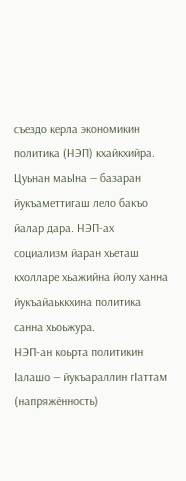съездо керла экономикин политика (НЭП) кхайкхийра. Цуьнан маьӀна — базаран йукъаметтигаш лело бакъо йалар дара. НЭП-ах социализм йаран хьеташ кхолларе хьажийна йолу ханна йукъайаьккхина политика санна хьоьжура.
НЭП-ан коьрта политикин Ӏалашо — йукъараллин гӀаттам (напряжённость)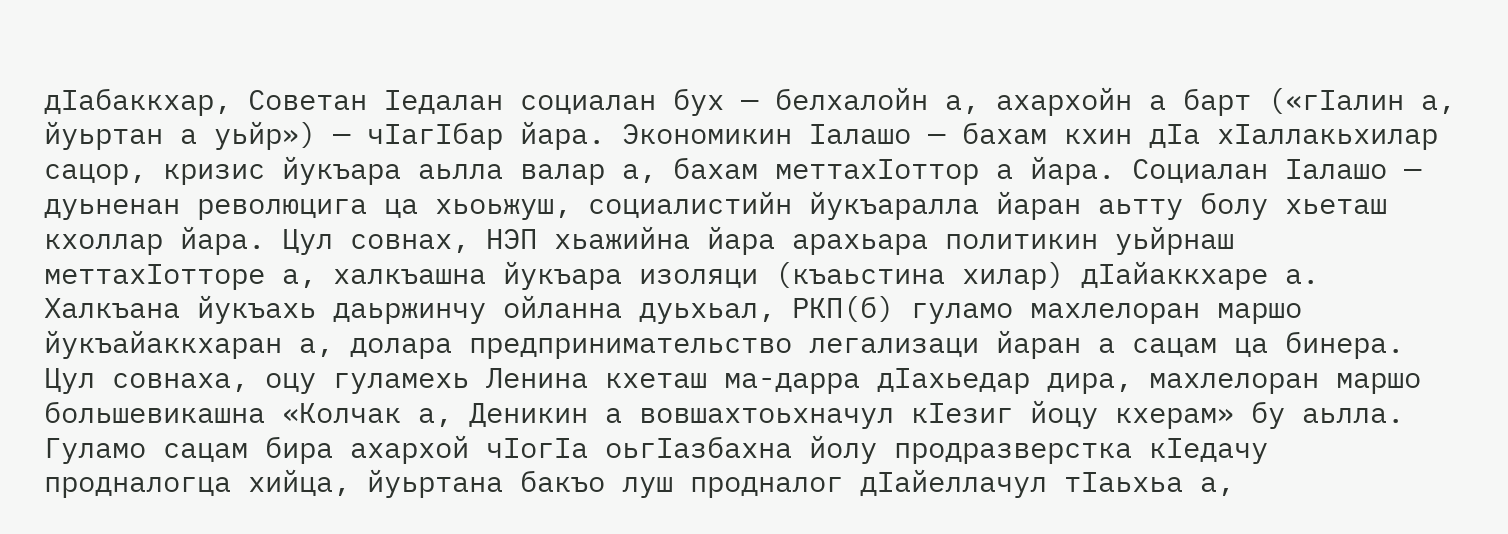дӀабаккхар, Советан Ӏедалан социалан бух — белхалойн а, ахархойн а барт («гӀалин а, йуьртан а уьйр») — чӀагӀбар йара. Экономикин Ӏалашо — бахам кхин дӀа хӀаллакьхилар сацор, кризис йукъара аьлла валар а, бахам меттахӀоттор а йара. Социалан Ӏалашо — дуьненан революцига ца хьоьжуш, социалистийн йукъаралла йаран аьтту болу хьеташ кхоллар йара. Цул совнах, НЭП хьажийна йара арахьара политикин уьйрнаш меттахӀотторе а, халкъашна йукъара изоляци (къаьстина хилар) дӀайаккхаре а.
Халкъана йукъахь даьржинчу ойланна дуьхьал, РКП(б) гуламо махлелоран маршо йукъайаккхаран а, долара предпринимательство легализаци йаран а сацам ца бинера. Цул совнаха, оцу гуламехь Ленина кхеташ ма-дарра дӀахьедар дира, махлелоран маршо большевикашна «Колчак а, Деникин а вовшахтоьхначул кӀезиг йоцу кхерам» бу аьлла.
Гуламо сацам бира ахархой чӀогӀа оьгӀазбахна йолу продразверстка кӀедачу продналогца хийца, йуьртана бакъо луш продналог дӀайеллачул тӀаьхьа а,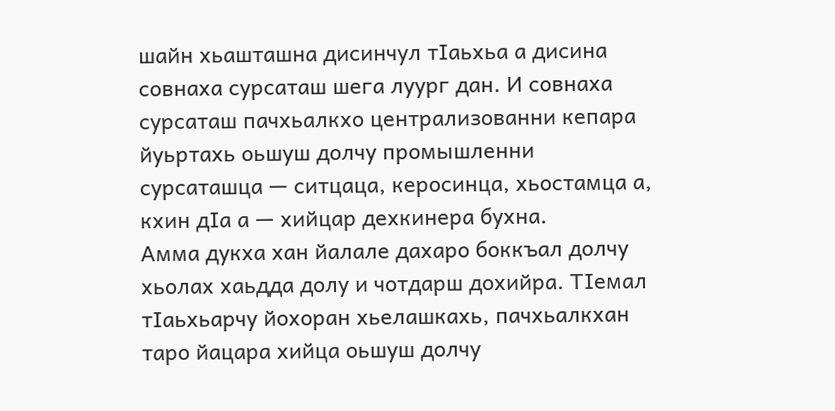шайн хьашташна дисинчул тӀаьхьа а дисина совнаха сурсаташ шега луург дан. И совнаха сурсаташ пачхьалкхо централизованни кепара йуьртахь оьшуш долчу промышленни сурсаташца — ситцаца, керосинца, хьостамца а, кхин дӀа а — хийцар дехкинера бухна.
Амма дукха хан йалале дахаро боккъал долчу хьолах хаьдда долу и чотдарш дохийра. ТӀемал тӀаьхьарчу йохоран хьелашкахь, пачхьалкхан таро йацара хийца оьшуш долчу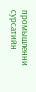промышленни сурсатийн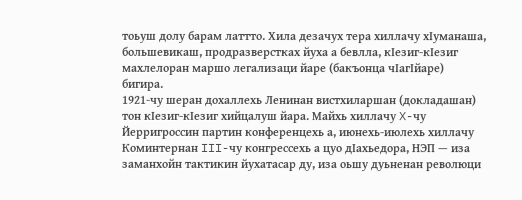тоьуш долу барам латтто. Хила дезачух тера хиллачу хӀуманаша, большевикаш, продразверстках йуха а бевлла, кӀезиг-кӀезиг махлелоран маршо легализаци йаре (бакъонца чӀагӀйаре) бигира.
1921-чу шеран дохаллехь Ленинан вистхиларшан (докладашан) тон кӀезиг-кӀезиг хийцалуш йара. Майхь хиллачу X-чу Йерригроссин партин конференцехь а, июнехь-июлехь хиллачу Коминтернан III-чу конгрессехь а цуо дӀахьедора, НЭП — иза заманхойн тактикин йухатасар ду, иза оьшу дуьненан революци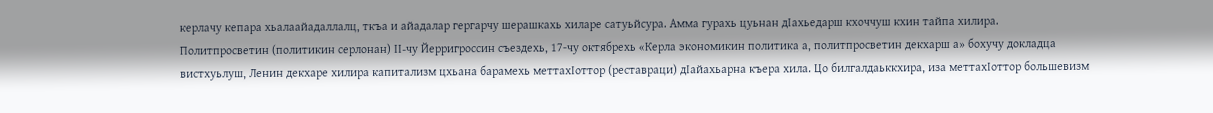керлачу кепара хьалаайадаллалц, ткъа и айадалар гергарчу шерашкахь хиларе сатуьйсура. Амма гурахь цуьнан дӀахьедарш кхоччуш кхин тайпа хилира.
Политпросветин (политикин серлонан) II-чу Йерригроссин съездехь, 17-чу октябрехь «Керла экономикин политика а, политпросветин декхарш а» бохучу докладца вистхуьлуш, Ленин декхаре хилира капитализм цхьана барамехь меттахӀоттор (реставраци) дӀайахьарна къера хила. Цо билгалдаьккхира, иза меттахӀоттор большевизм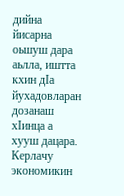дийна йисарна оьшуш дара аьлла, иштта кхин дӀа йухадовларан дозанаш хӀинца а хууш дацара.
Керлачу экономикин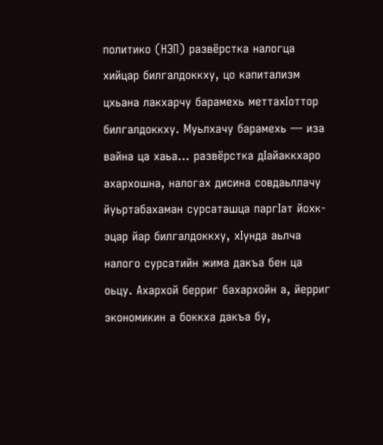политико (НЭП) развёрстка налогца хийцар билгалдоккху, цо капитализм цхьана лакхарчу барамехь меттахӀоттор билгалдоккху. Муьлхачу барамехь — иза вайна ца хаьа… развёрстка дӀайаккхаро ахархошна, налогах дисина совдаьллачу йуьртабахаман сурсаташца паргӀат йохк-эцар йар билгалдоккху, хӀунда аьлча налого сурсатийн жима дакъа бен ца оьцу. Ахархой берриг бахархойн а, йерриг экономикин а боккха дакъа бу,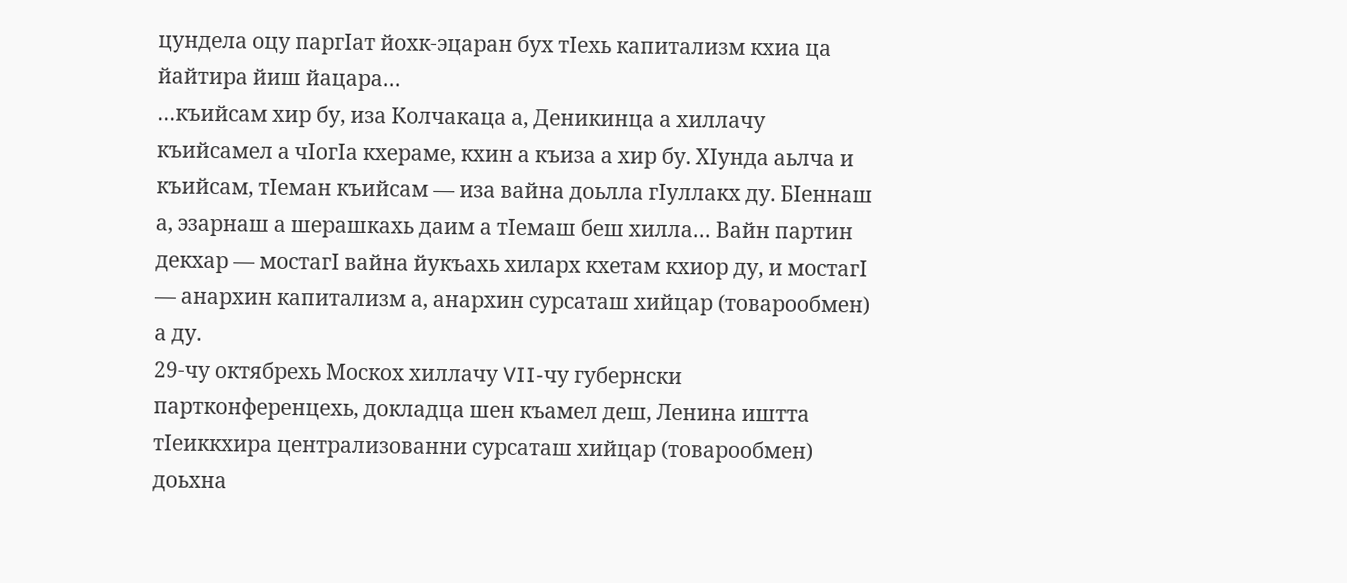цундела оцу паргӀат йохк-эцаран бух тӀехь капитализм кхиа ца йайтира йиш йацара…
…къийсам хир бу, иза Колчакаца а, Деникинца а хиллачу къийсамел а чӀогӀа кхераме, кхин а къиза а хир бу. ХӀунда аьлча и къийсам, тӀеман къийсам — иза вайна доьлла гӀуллакх ду. БӀеннаш а, эзарнаш а шерашкахь даим а тӀемаш беш хилла… Вайн партин декхар — мостагӀ вайна йукъахь хиларх кхетам кхиор ду, и мостагӀ — анархин капитализм а, анархин сурсаташ хийцар (товарообмен) а ду.
29-чу октябрехь Москох хиллачу VII-чу губернски партконференцехь, докладца шен къамел деш, Ленина иштта тӀеиккхира централизованни сурсаташ хийцар (товарообмен) доьхна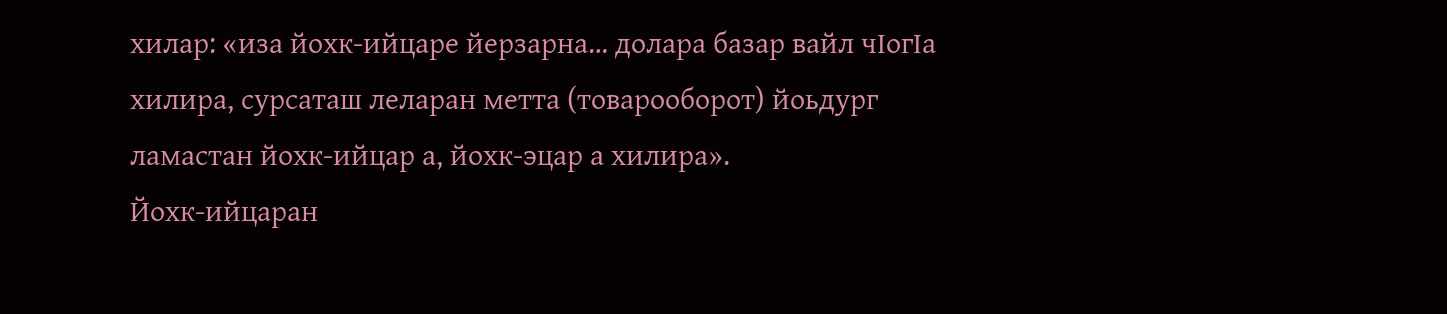хилар: «иза йохк-ийцаре йерзарна… долара базар вайл чӀогӀа хилира, сурсаташ леларан метта (товарооборот) йоьдург ламастан йохк-ийцар а, йохк-эцар а хилира».
Йохк-ийцаран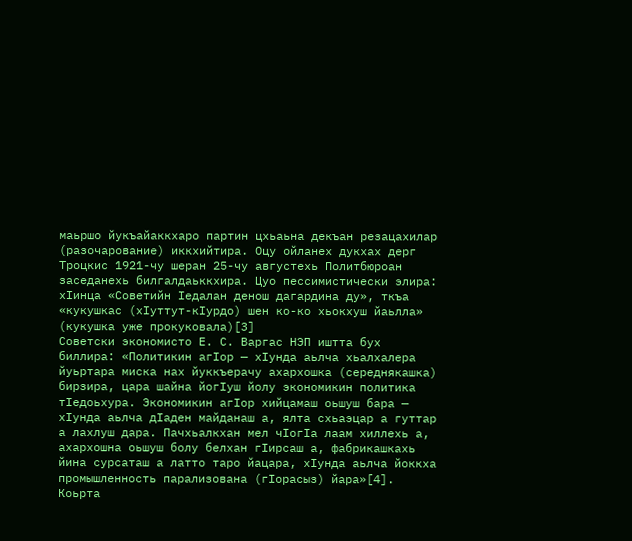маьршо йукъайаккхаро партин цхьаьна декъан резацахилар (разочарование) иккхийтира. Оцу ойланех дукхах дерг Троцкис 1921-чу шеран 25-чу августехь Политбюроан заседанехь билгалдаьккхира. Цуо пессимистически элира: хӀинца «Советийн Ӏедалан денош дагардина ду», ткъа «кукушкас (хӀуттут-кӀурдо) шен ко-ко хьокхуш йаьлла» (кукушка уже прокуковала)[3]
Советски экономисто Е. С. Варгас НЭП иштта бух биллира: «Политикин агӀор — хӀунда аьлча хьалхалера йуьртара миска нах йуккъерачу ахархошка (середнякашка) бирзира, цара шайна йогӀуш йолу экономикин политика тӀедоьхура. Экономикин агӀор хийцамаш оьшуш бара — хӀунда аьлча дӀаден майданаш а, ялта схьаэцар а гуттар а лахлуш дара. Пачхьалкхан мел чӀогӀа лаам хиллехь а, ахархошна оьшуш болу белхан гӀирсаш а, фабрикашкахь йина сурсаташ а латто таро йацара, хӀунда аьлча йоккха промышленность парализована (гӀорасыз) йара»[4].
Коьрта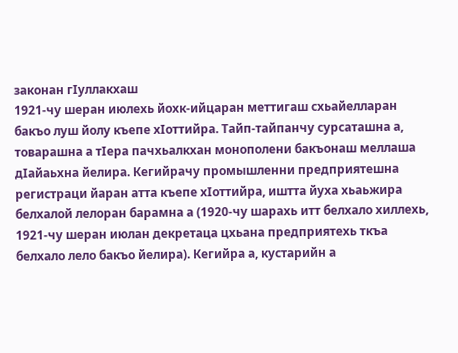законан гӀуллакхаш
1921-чу шеран июлехь йохк-ийцаран меттигаш схьайелларан бакъо луш йолу къепе хӀоттийра. Тайп-тайпанчу сурсаташна а, товарашна а тӀера пачхьалкхан монополени бакъонаш меллаша дӀайаьхна йелира. Кегийрачу промышленни предприятешна регистраци йаран атта къепе хӀоттийра, иштта йуха хьаьжира белхалой лелоран барамна а (1920-чу шарахь итт белхало хиллехь, 1921-чу шеран июлан декретаца цхьана предприятехь ткъа белхало лело бакъо йелира). Кегийра а, кустарийн а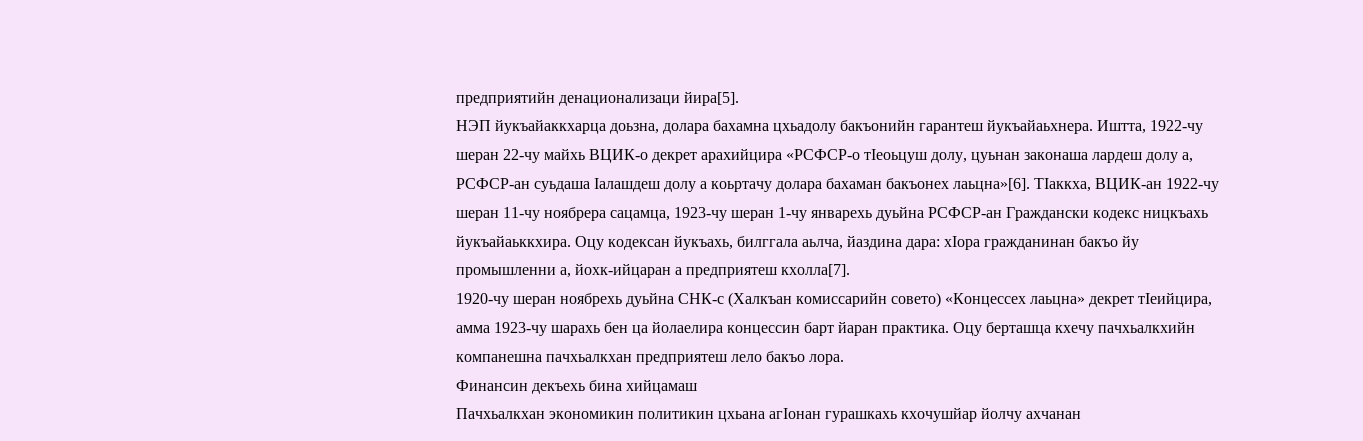предприятийн денационализаци йира[5].
НЭП йукъайаккхарца доьзна, долара бахамна цхьадолу бакъонийн гарантеш йукъайаьхнера. Иштта, 1922-чу шеран 22-чу майхь ВЦИК-о декрет арахийцира «РСФСР-о тӀеоьцуш долу, цуьнан законаша лардеш долу а, РСФСР-ан суьдаша Ӏалашдеш долу а коьртачу долара бахаман бакъонех лаьцна»[6]. ТӀаккха, ВЦИК-ан 1922-чу шеран 11-чу ноябрера сацамца, 1923-чу шеран 1-чу январехь дуьйна РСФСР-ан Граждански кодекс ницкъахь йукъайаьккхира. Оцу кодексан йукъахь, билггала аьлча, йаздина дара: хӀора гражданинан бакъо йу промышленни а, йохк-ийцаран а предприятеш кхолла[7].
1920-чу шеран ноябрехь дуьйна СНК-с (Халкъан комиссарийн совето) «Концессех лаьцна» декрет тӀеийцира, амма 1923-чу шарахь бен ца йолаелира концессин барт йаран практика. Оцу берташца кхечу пачхьалкхийн компанешна пачхьалкхан предприятеш лело бакъо лора.
Финансин декъехь бина хийцамаш
Пачхьалкхан экономикин политикин цхьана агӀонан гурашкахь кхочушйар йолчу ахчанан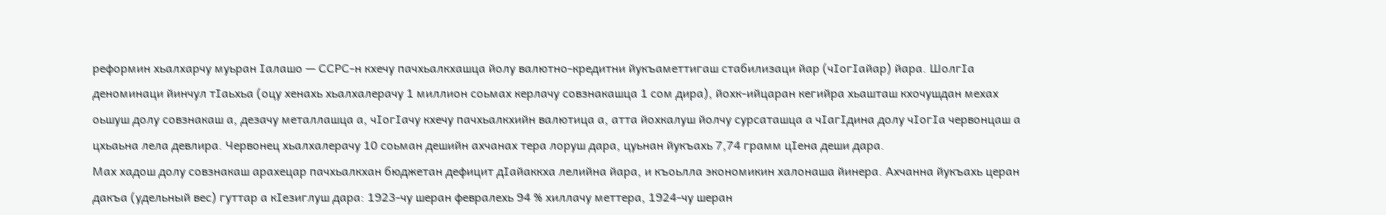реформин хьалхарчу муьран Ӏалашо — ССРС-н кхечу пачхьалкхашца йолу валютно-кредитни йукъаметтигаш стабилизаци йар (чӀогӀайар) йара. ШолгӀа деноминаци йинчул тӀаьхьа (оцу хенахь хьалхалерачу 1 миллион соьмах керлачу совзнакашца 1 сом дира), йохк-ийцаран кегийра хьашташ кхочушдан мехах оьшуш долу совзнакаш а, дезачу металлашца а, чӀогӀачу кхечу пачхьалкхийн валютица а, атта йохкалуш йолчу сурсаташца а чӀагӀдина долу чӀогӀа червонцаш а цхьаьна лела девлира. Червонец хьалхалерачу 10 соьман дешийн ахчанах тера лоруш дара, цуьнан йукъахь 7,74 грамм цӀена деши дара.
Мах хадош долу совзнакаш арахецар пачхьалкхан бюджетан дефицит дӀайаккха лелийна йара, и къоьлла экономикин халонаша йинера. Ахчанна йукъахь церан дакъа (удельный вес) гуттар а кӀезиглуш дара: 1923-чу шеран февралехь 94 % хиллачу меттера, 1924-чу шеран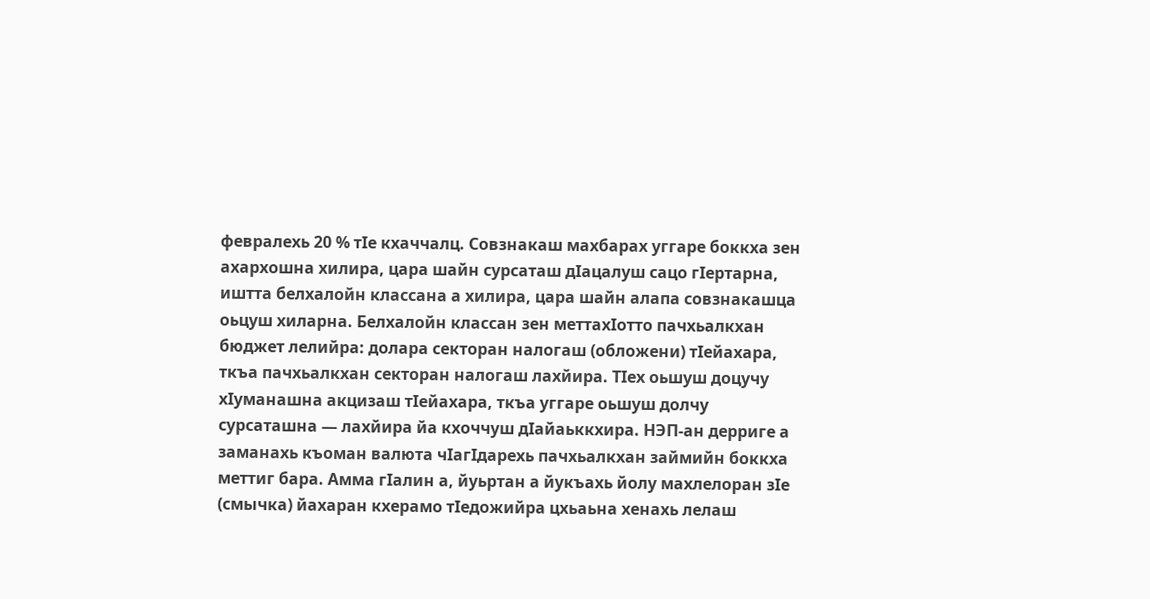февралехь 20 % тӀе кхаччалц. Совзнакаш махбарах уггаре боккха зен ахархошна хилира, цара шайн сурсаташ дӀацалуш сацо гӀертарна, иштта белхалойн классана а хилира, цара шайн алапа совзнакашца оьцуш хиларна. Белхалойн классан зен меттахӀотто пачхьалкхан бюджет лелийра: долара секторан налогаш (обложени) тӀейахара, ткъа пачхьалкхан секторан налогаш лахйира. ТӀех оьшуш доцучу хӀуманашна акцизаш тӀейахара, ткъа уггаре оьшуш долчу сурсаташна — лахйира йа кхоччуш дӀайаьккхира. НЭП-ан дерриге а заманахь къоман валюта чӀагӀдарехь пачхьалкхан займийн боккха меттиг бара. Амма гӀалин а, йуьртан а йукъахь йолу махлелоран зӀе (смычка) йахаран кхерамо тӀедожийра цхьаьна хенахь лелаш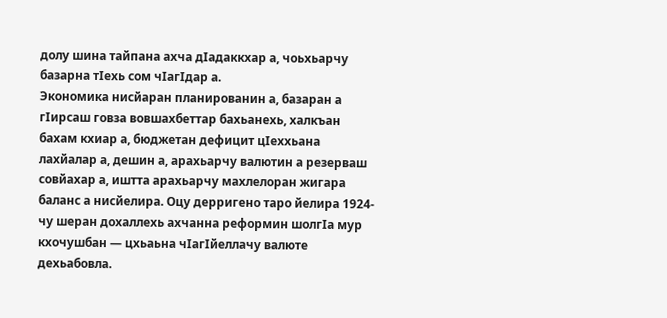долу шина тайпана ахча дӀадаккхар а, чоьхьарчу базарна тӀехь сом чӀагӀдар а.
Экономика нисйаран планированин а, базаран а гӀирсаш говза вовшахбеттар бахьанехь, халкъан бахам кхиар а, бюджетан дефицит цӀеххьана лахйалар а, дешин а, арахьарчу валютин а резерваш совйахар а, иштта арахьарчу махлелоран жигара баланс а нисйелира. Оцу дерригено таро йелира 1924-чу шеран дохаллехь ахчанна реформин шолгӀа мур кхочушбан — цхьаьна чӀагӀйеллачу валюте дехьабовла.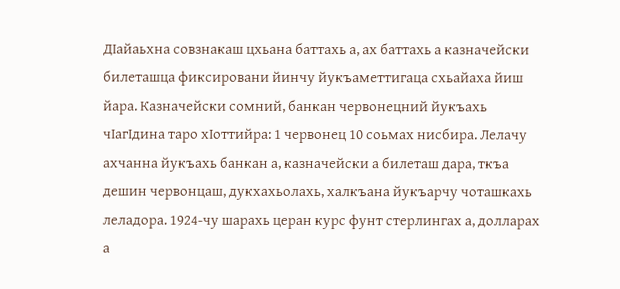ДӀайаьхна совзнакаш цхьана баттахь а, ах баттахь а казначейски билеташца фиксировани йинчу йукъаметтигаца схьайаха йиш йара. Казначейски сомний, банкан червонецний йукъахь чӀагӀдина таро хӀоттийра: 1 червонец 10 соьмах нисбира. Лелачу ахчанна йукъахь банкан а, казначейски а билеташ дара, ткъа дешин червонцаш, дукхахьолахь, халкъана йукъарчу чоташкахь леладора. 1924-чу шарахь церан курс фунт стерлингах а, долларах а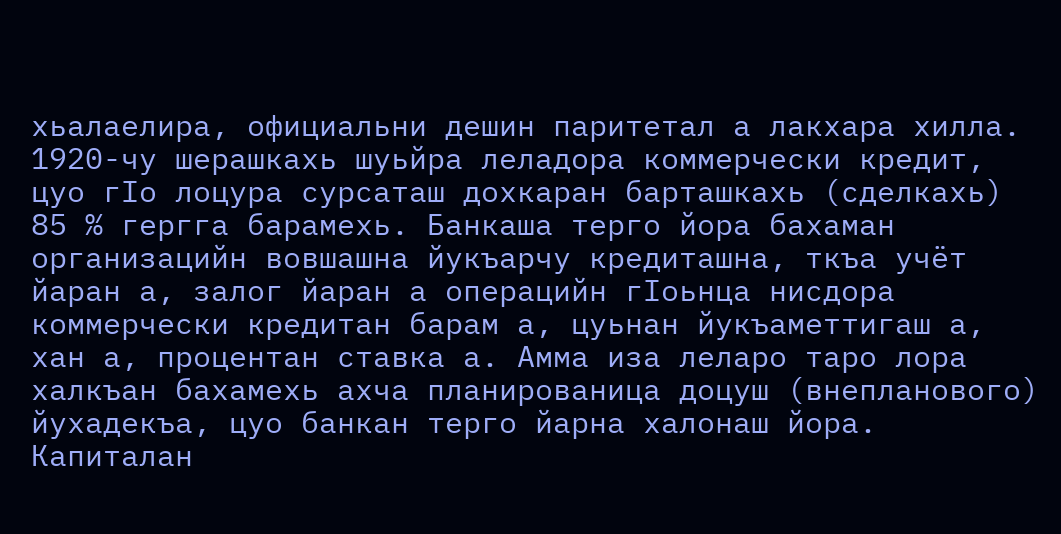хьалаелира, официальни дешин паритетал а лакхара хилла.
1920-чу шерашкахь шуьйра леладора коммерчески кредит, цуо гӀо лоцура сурсаташ дохкаран барташкахь (сделкахь) 85 % гергга барамехь. Банкаша терго йора бахаман организацийн вовшашна йукъарчу кредиташна, ткъа учёт йаран а, залог йаран а операцийн гӀоьнца нисдора коммерчески кредитан барам а, цуьнан йукъаметтигаш а, хан а, процентан ставка а. Амма иза леларо таро лора халкъан бахамехь ахча планированица доцуш (внепланового) йухадекъа, цуо банкан терго йарна халонаш йора.
Капиталан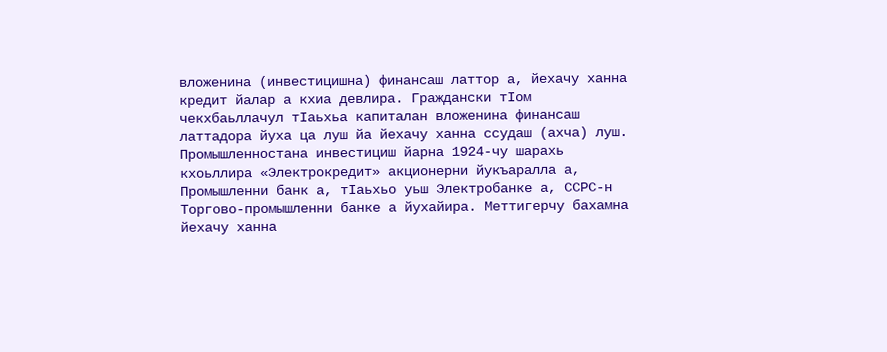вложенина (инвестицишна) финансаш латтор а, йехачу ханна кредит йалар а кхиа девлира. Граждански тӀом чекхбаьллачул тӀаьхьа капиталан вложенина финансаш латтадора йуха ца луш йа йехачу ханна ссудаш (ахча) луш. Промышленностана инвестициш йарна 1924-чу шарахь кхоьллира «Электрокредит» акционерни йукъаралла а, Промышленни банк а, тӀаьхьо уьш Электробанке а, ССРС-н Торгово-промышленни банке а йухайира. Меттигерчу бахамна йехачу ханна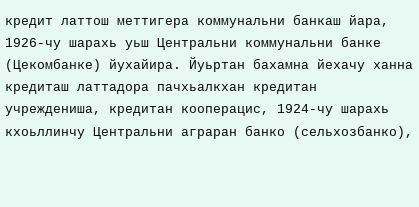кредит латтош меттигера коммунальни банкаш йара, 1926-чу шарахь уьш Центральни коммунальни банке (Цекомбанке) йухайира. Йуьртан бахамна йехачу ханна кредиташ латтадора пачхьалкхан кредитан учреждениша, кредитан кооперацис, 1924-чу шарахь кхоьллинчу Центральни аграран банко (сельхозбанко),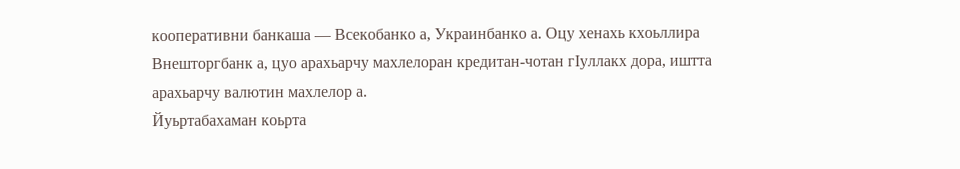кооперативни банкаша — Всекобанко а, Украинбанко а. Оцу хенахь кхоьллира Внешторгбанк а, цуо арахьарчу махлелоран кредитан-чотан гӀуллакх дора, иштта арахьарчу валютин махлелор а.
Йуьртабахаман коьрта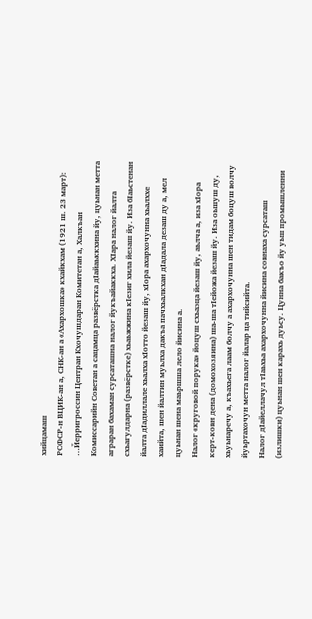хийцамаш
РСФСР-н ВЦИК-ан а, СНК-ан а «Ахархошка» кхайкхам (1921 ш. 23 март):
…Йерригроссин Центран Кхочушдаран Комитетан а, Халкъан Комиссарийн Советан а сацамца развёрстка дӀайаьккхина йу, цуьнан метта аграран бахаман сурсаташна налог йукъайаккха. ХӀара налог йалта схьагулдарна (развёрстке) хьаьжжина кӀезиг хила йезаш йу. Иза бӀаьстенан йалта дӀадиллале хьалха хӀотто йезаш йу, хӀора ахархочунна хьалххе хаийта, шен йалтин муьлха дакъа пачхьалкхан дӀадала дезаш ду а, мел цуьнан шена маьршша лело йисина а.
Налог «круговой порука» йоцуш схьаэца йезаш йу, аьлча а, иза хӀора керт-ковн дена (домохозяина) ша-ша тӀейожа йезаш йу. Иза оьшуш ду, хьуьнаречу а, къахьега лаам болчу а ахархочунна шен тидам боцуш волчу йуьртахочун метта налог йалар ца тийсийта.
Налог дӀайеллачул тӀаьхьа ахархочунна йисина совнаха сурсаташ (излишки) цуьнан шен карахь дуьсу. Цунна бакъо йу уьш промышленни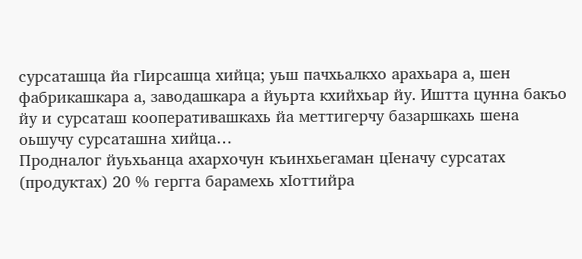сурсаташца йа гӀирсашца хийца; уьш пачхьалкхо арахьара а, шен фабрикашкара а, заводашкара а йуьрта кхийхьар йу. Иштта цунна бакъо йу и сурсаташ кооперативашкахь йа меттигерчу базаршкахь шена оьшучу сурсаташна хийца…
Продналог йуьхьанца ахархочун къинхьегаман цӀеначу сурсатах (продуктах) 20 % гергга барамехь хӀоттийра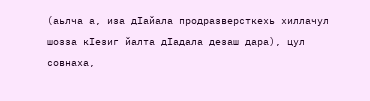(аьлча а, иза дӀайала продразверсткехь хиллачул шозза кӀезиг йалта дӀадала дезаш дара), цул совнаха,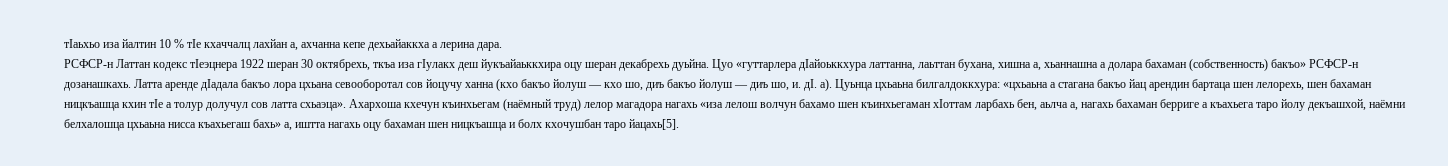тӀаьхьо иза йалтин 10 % тӀе кхаччалц лахйан а, ахчанна кепе дехьайаккха а лерина дара.
РСФСР-н Латтан кодекс тӀеэцнера 1922 шеран 30 октябрехь, ткъа иза гӀулакх деш йукъайаьккхира оцу шеран декабрехь дуьйна. Цуо «гуттарлера дӀайоьккхура латтанна, лаьттан бухана, хишна а, хьаннашна а долара бахаман (собственность) бакъо» РСФСР-н дозанашкахь. Латта аренде дӀадала бакъо лора цхьана севооборотал сов йоцучу ханна (кхо бакъо йолуш — кхо шо, диъ бакъо йолуш — диъ шо, и. дI. а). Цуьнца цхьаьна билгалдоккхура: «цхьаьна а стагана бакъо йац арендин бартаца шен лелорехь, шен бахаман ницкъашца кхин тӀе а толур долучул сов латта схьаэца». Ахархоша кхечун къинхьегам (наёмный труд) лелор магадора нагахь «иза лелош волчун бахамо шен къинхьегаман хӀоттам ларбахь бен, аьлча а, нагахь бахаман берриге а къахьега таро йолу декъашхой, наёмни белхалошца цхьаьна нисса къахьегаш бахь» а, иштта нагахь оцу бахаман шен ницкъашца и болх кхочушбан таро йацахь[5].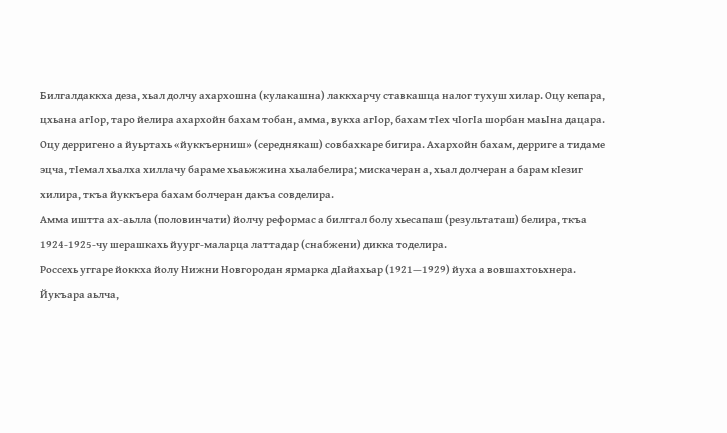Билгалдаккха деза, хьал долчу ахархошна (кулакашна) лаккхарчу ставкашца налог тухуш хилар. Оцу кепара, цхьана агӀор, таро йелира ахархойн бахам тобан, амма, вукха агӀор, бахам тӀех чӀогӀа шорбан маьӀна дацара. Оцу дерригено а йуьртахь «йуккъерниш» (середнякаш) совбахкаре бигира. Ахархойн бахам, дерриге а тидаме эцча, тӀемал хьалха хиллачу бараме хьаьжжина хьалабелира; мискачеран а, хьал долчеран а барам кӀезиг хилира, ткъа йуккъера бахам болчеран дакъа совделира.
Амма иштта ах-аьлла (половинчати) йолчу реформас а билггал болу хьесапаш (результаташ) белира, ткъа 1924-1925-чу шерашкахь йуург-маларца латтадар (снабжени) дикка тоделира.
Россехь уггаре йоккха йолу Нижни Новгородан ярмарка дӀайахьар (1921—1929) йуха а вовшахтоьхнера.
Йукъара аьлча,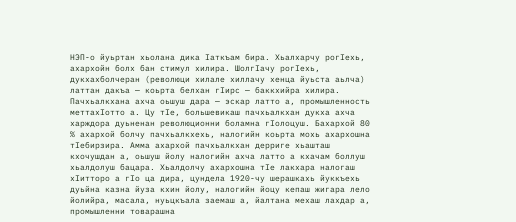НЭП-о йуьртан хьолана дика Ӏаткъам бира. Хьалхарчу рогӀехь, ахархойн болх бан стимул хилира. ШолгӀачу рогӀехь, дукхахболчеран (революци хилале хиллачу хенца йуьста аьлча) латтан дакъа — коьрта белхан гӀирс — баккхийра хилира.
Пачхьалкхана ахча оьшуш дара — эскар латто а, промышленность меттахӀотто а. Цу тӀе, большевикаш пачхьалкхан дукха ахча харждора дуьненан революционни боламна гӀолоцуш. Бахархой 80 % ахархой болчу пачхьалкхехь, налогийн коьрта мохь ахархошна тӀебирзира. Амма ахархой пачхьалкхан дерриге хьашташ кхочушдан а, оьшуш йолу налогийн ахча латто а кхачам боллуш хьалдолуш бацара. Хьалдолчу ахархошна тӀе лакхара налогаш хӀитторо а гӀо ца дира, цундела 1920-чу шерашкахь йуккъехь дуьйна казна йуза кхин йолу, налогийн йоцу кепаш жигара лело йолийра, масала, нуьцкъала заемаш а, йалтана мехаш лахдар а, промышленни товарашна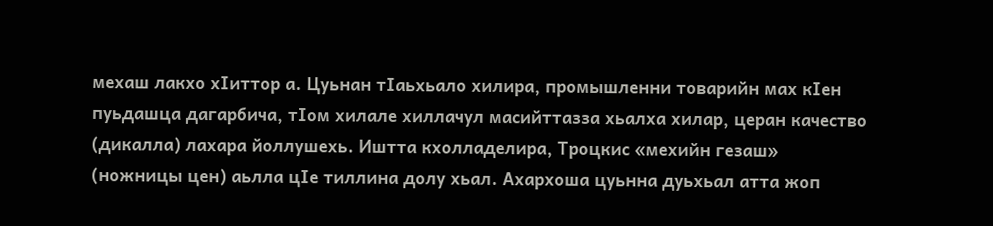мехаш лакхо хӀиттор а. Цуьнан тӀаьхьало хилира, промышленни товарийн мах кӀен пуьдашца дагарбича, тӀом хилале хиллачул масийттазза хьалха хилар, церан качество (дикалла) лахара йоллушехь. Иштта кхолладелира, Троцкис «мехийн гезаш» (ножницы цен) аьлла цӀе тиллина долу хьал. Ахархоша цуьнна дуьхьал атта жоп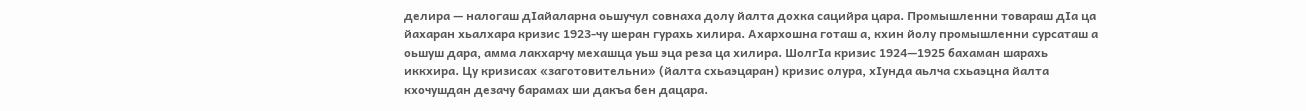делира — налогаш дӀайаларна оьшучул совнаха долу йалта дохка сацийра цара. Промышленни товараш дӀа ца йахаран хьалхара кризис 1923-чу шеран гурахь хилира. Ахархошна готаш а, кхин йолу промышленни сурсаташ а оьшуш дара, амма лакхарчу мехашца уьш эца реза ца хилира. ШолгӀа кризис 1924—1925 бахаман шарахь иккхира. Цу кризисах «заготовительни» (йалта схьаэцаран) кризис олура, хӀунда аьлча схьаэцна йалта кхочушдан дезачу барамах ши дакъа бен дацара.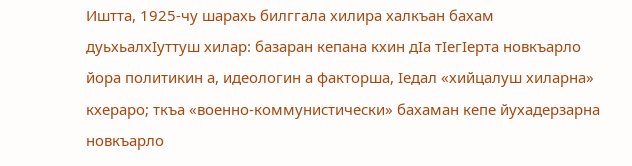Иштта, 1925-чу шарахь билггала хилира халкъан бахам дуьхьалхӀуттуш хилар: базаран кепана кхин дӀа тӀегӀерта новкъарло йора политикин а, идеологин а факторша, Ӏедал «хийцалуш хиларна» кхераро; ткъа «военно-коммунистически» бахаман кепе йухадерзарна новкъарло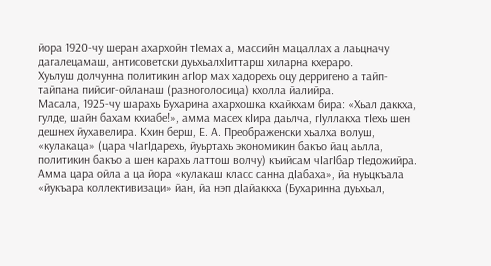йора 1920-чу шеран ахархойн тӀемах а, массийн мацаллах а лаьцначу дагалецамаш, антисоветски дуьхьалхӀиттарш хиларна кхераро.
Хуьлуш долчунна политикин агӀор мах хадорехь оцу дерригено а тайп-тайпана пийсиг-ойланаш (разноголосица) кхолла йалийра.
Масала, 1925-чу шарахь Бухарина ахархошка кхайкхам бира: «Хьал даккха, гулде, шайн бахам кхиабе!», амма масех кӀира даьлча, гӀуллакха тӀехь шен дешнех йухавелира. Кхин берш, Е. А. Преображенски хьалха волуш, «кулакаца» (цара чӀагӀдарехь, йуьртахь экономикин бакъо йац аьлла, политикин бакъо а шен карахь латтош волчу) къийсам чӀагӀбар тӀедожийра. Амма цара ойла а ца йора «кулакаш класс санна дӀабаха», йа нуьцкъала «йукъара коллективизаци» йан, йа нэп дӀайаккха (Бухаринна дуьхьал,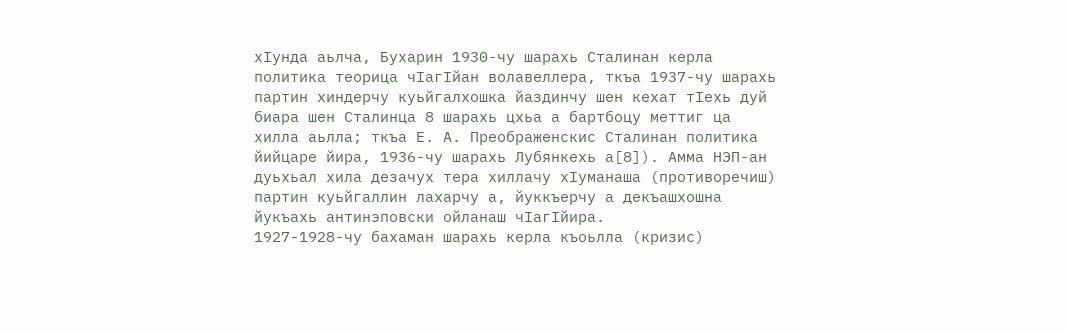хӀунда аьлча, Бухарин 1930-чу шарахь Сталинан керла политика теорица чӀагӀйан волавеллера, ткъа 1937-чу шарахь партин хиндерчу куьйгалхошка йаздинчу шен кехат тӀехь дуй биара шен Сталинца 8 шарахь цхьа а бартбоцу меттиг ца хилла аьлла; ткъа Е. А. Преображенскис Сталинан политика йийцаре йира, 1936-чу шарахь Лубянкехь а[8]). Амма НЭП-ан дуьхьал хила дезачух тера хиллачу хӀуманаша (противоречиш) партин куьйгаллин лахарчу а, йуккъерчу а декъашхошна йукъахь антинэповски ойланаш чӀагӀйира.
1927-1928-чу бахаман шарахь керла къоьлла (кризис)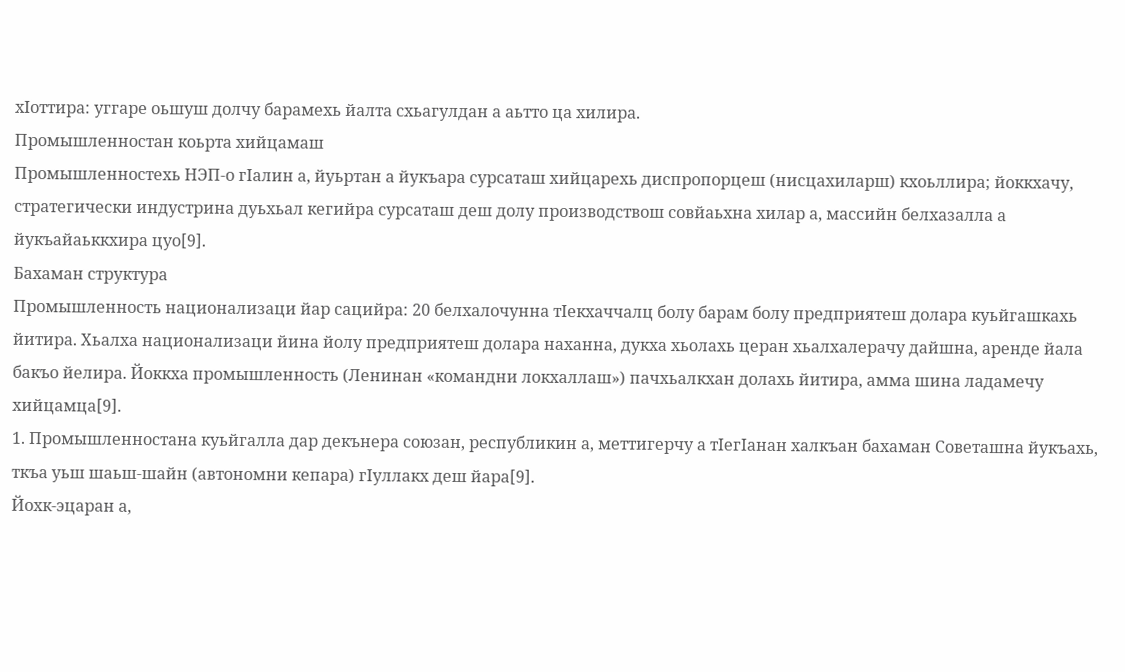хӀоттира: уггаре оьшуш долчу барамехь йалта схьагулдан а аьтто ца хилира.
Промышленностан коьрта хийцамаш
Промышленностехь НЭП-о гӀалин а, йуьртан а йукъара сурсаташ хийцарехь диспропорцеш (нисцахиларш) кхоьллира; йоккхачу, стратегически индустрина дуьхьал кегийра сурсаташ деш долу производствош совйаьхна хилар а, массийн белхазалла а йукъайаьккхира цуо[9].
Бахаман структура
Промышленность национализаци йар сацийра: 20 белхалочунна тӀекхаччалц болу барам болу предприятеш долара куьйгашкахь йитира. Хьалха национализаци йина йолу предприятеш долара наханна, дукха хьолахь церан хьалхалерачу дайшна, аренде йала бакъо йелира. Йоккха промышленность (Ленинан «командни локхаллаш») пачхьалкхан долахь йитира, амма шина ладамечу хийцамца[9].
1. Промышленностана куьйгалла дар декънера союзан, республикин а, меттигерчу а тӀегӀанан халкъан бахаман Советашна йукъахь, ткъа уьш шаьш-шайн (автономни кепара) гӀуллакх деш йара[9].
Йохк-эцаран а,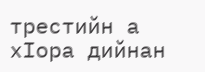трестийн а хӀора дийнан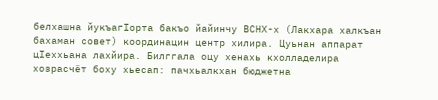белхашна йукъагӀорта бакъо йайинчу ВСНХ-х (Лакхара халкъан бахаман совет) координацин центр хилира. Цуьнан аппарат цӀеххьана лахйира. Билггала оцу хенахь кхолладелира хозрасчёт боху хьесап: пачхьалкхан бюджетна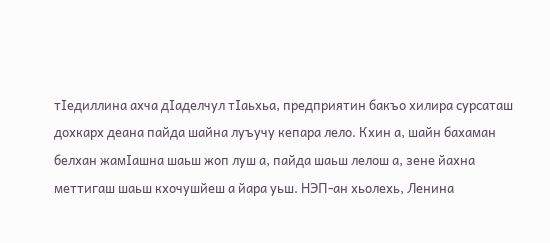тӀедиллина ахча дӀаделчул тӀаьхьа, предприятин бакъо хилира сурсаташ дохкарх деана пайда шайна луъучу кепара лело. Кхин а, шайн бахаман белхан жамӀашна шаьш жоп луш а, пайда шаьш лелош а, зене йахна меттигаш шаьш кхочушйеш а йара уьш. НЭП-ан хьолехь, Ленина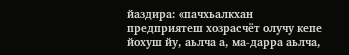йаздира: «пачхьалкхан предприятеш хозрасчёт олучу кепе йохуш йу, аьлча а, ма-дарра аьлча,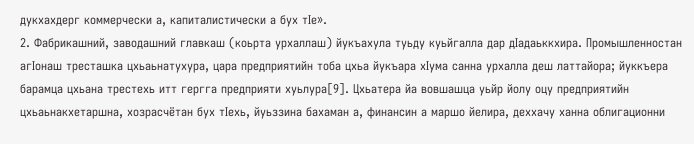дукхахдерг коммерчески а, капиталистически а бух тӀе».
2. Фабрикашний, заводашний главкаш (коьрта урхаллаш) йукъахула туьду куьйгалла дар дӀадаьккхира. Промышленностан агӀонаш тресташка цхьаьнатухура, цара предприятийн тоба цхьа йукъара хӀума санна урхалла деш латтайора; йуккъера барамца цхьана трестехь итт гергга предприяти хуьлура[9]. Цхьатера йа вовшашца уьйр йолу оцу предприятийн цхьаьнакхетаршна, хозрасчётан бух тӀехь, йуьззина бахаман а, финансин а маршо йелира, деххачу ханна облигационни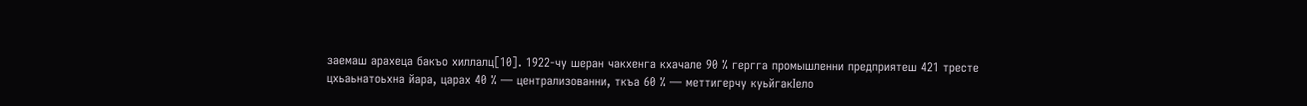заемаш арахеца бакъо хиллалц[10]. 1922-чу шеран чакхенга кхачале 90 % гергга промышленни предприятеш 421 тресте цхьаьнатоьхна йара, царах 40 % — централизованни, ткъа 60 % — меттигерчу куьйгакӀело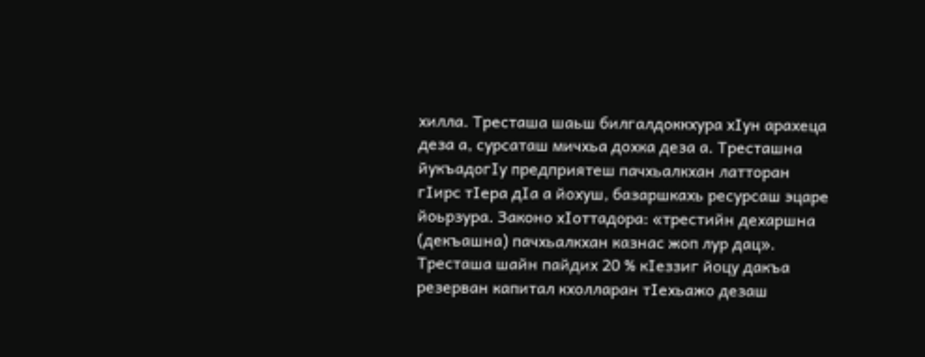хилла. Тресташа шаьш билгалдоккхура хӀун арахеца деза а, сурсаташ мичхьа дохка деза а. Тресташна йукъадогӀу предприятеш пачхьалкхан латторан гӀирс тӀера дӀа а йохуш, базаршкахь ресурсаш эцаре йоьрзура. Законо хӀоттадора: «трестийн дехаршна (декъашна) пачхьалкхан казнас жоп лур дац».
Тресташа шайн пайдих 20 % кӀеззиг йоцу дакъа резерван капитал кхолларан тӀехьажо дезаш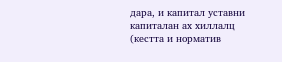дара, и капитал уставни капиталан ах хиллалц (кестта и норматив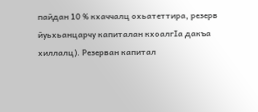пайдан 10 % кхаччалц охьатеттира, резерв йуьхьанцарчу капиталан кхоалгӀа дакъа хиллалц). Резерван капитал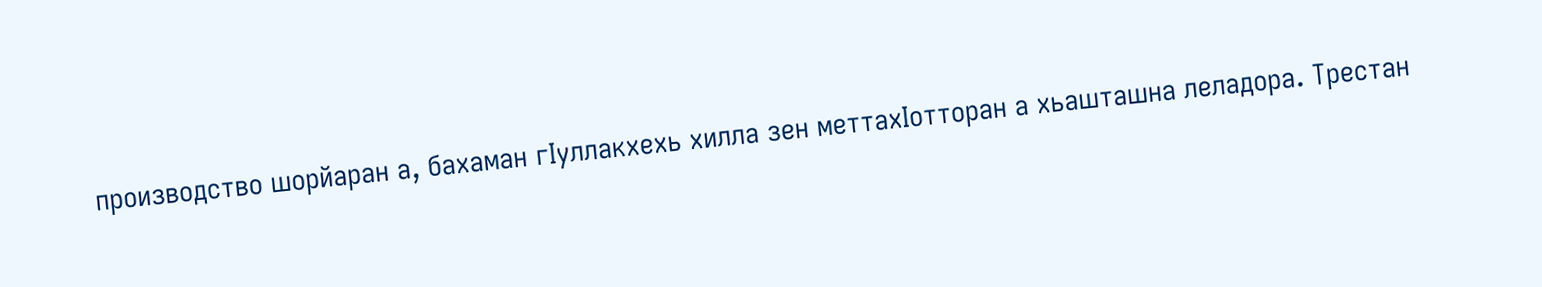производство шорйаран а, бахаман гӀуллакхехь хилла зен меттахӀотторан а хьашташна леладора. Трестан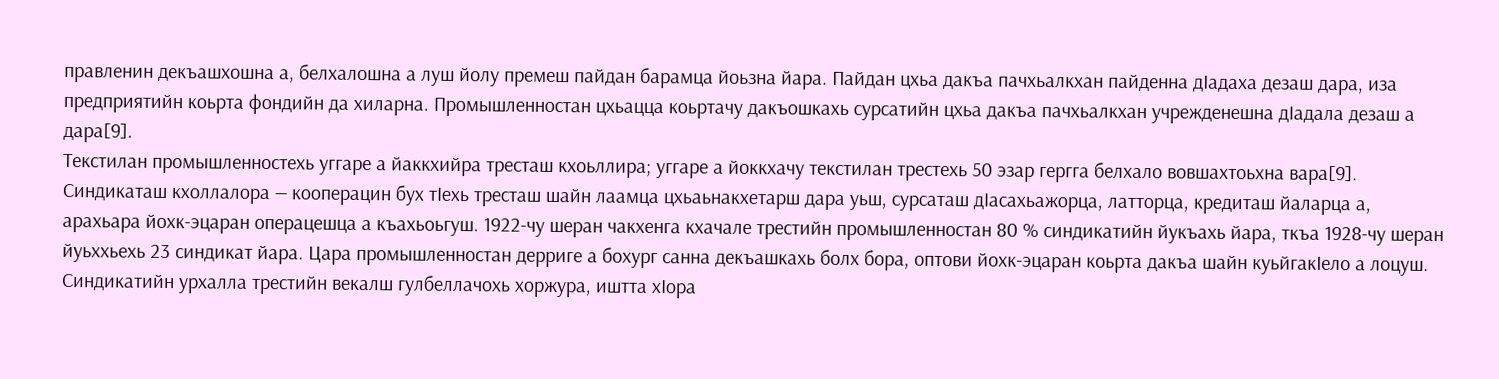правленин декъашхошна а, белхалошна а луш йолу премеш пайдан барамца йоьзна йара. Пайдан цхьа дакъа пачхьалкхан пайденна дӀадаха дезаш дара, иза предприятийн коьрта фондийн да хиларна. Промышленностан цхьацца коьртачу дакъошкахь сурсатийн цхьа дакъа пачхьалкхан учрежденешна дӀадала дезаш а дара[9].
Текстилан промышленностехь уггаре а йаккхийра тресташ кхоьллира; уггаре а йоккхачу текстилан трестехь 50 эзар гергга белхало вовшахтоьхна вара[9].
Синдикаташ кхоллалора — кооперацин бух тӀехь тресташ шайн лаамца цхьаьнакхетарш дара уьш, сурсаташ дӀасахьажорца, латторца, кредиташ йаларца а, арахьара йохк-эцаран операцешца а къахьоьгуш. 1922-чу шеран чакхенга кхачале трестийн промышленностан 80 % синдикатийн йукъахь йара, ткъа 1928-чу шеран йуьххьехь 23 синдикат йара. Цара промышленностан дерриге а бохург санна декъашкахь болх бора, оптови йохк-эцаран коьрта дакъа шайн куьйгакӀело а лоцуш. Синдикатийн урхалла трестийн векалш гулбеллачохь хоржура, иштта хӀора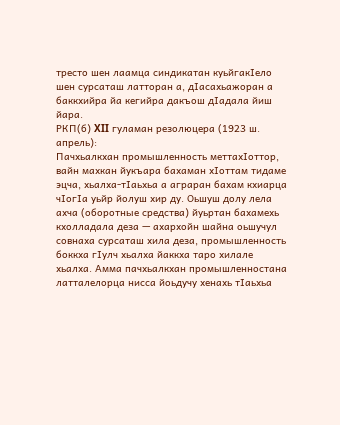тресто шен лаамца синдикатан куьйгакӀело шен сурсаташ латторан а, дӀасахьажоран а баккхийра йа кегийра дакъош дӀадала йиш йара.
РКП(б) XII гуламан резолюцера (1923 ш. апрель):
Пачхьалкхан промышленность меттахӀоттор, вайн махкан йукъара бахаман хӀоттам тидаме эцча, хьалха-тӀаьхьа а аграран бахам кхиарца чӀогӀа уьйр йолуш хир ду. Оьшуш долу лела ахча (оборотные средства) йуьртан бахамехь кхолладала деза — ахархойн шайна оьшучул совнаха сурсаташ хила деза, промышленность боккха гӀулч хьалха йаккха таро хилале хьалха. Амма пачхьалкхан промышленностана латталелорца нисса йоьдучу хенахь тӀаьхьа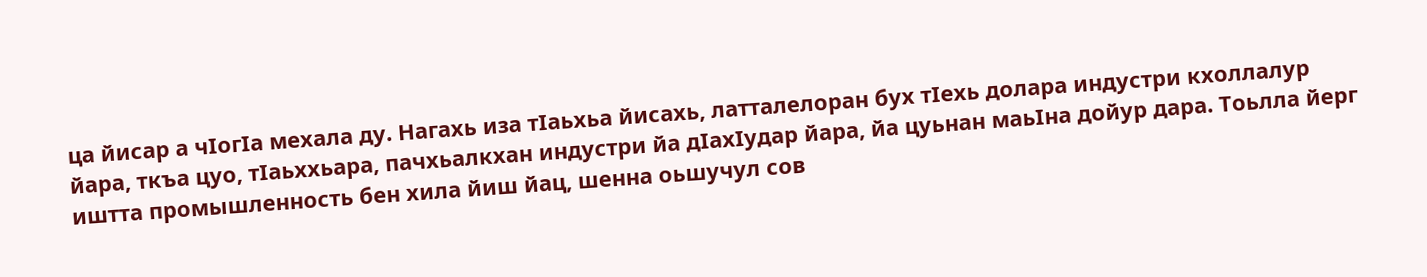ца йисар а чӀогӀа мехала ду. Нагахь иза тӀаьхьа йисахь, латталелоран бух тӀехь долара индустри кхоллалур йара, ткъа цуо, тӀаьххьара, пачхьалкхан индустри йа дӀахӀудар йара, йа цуьнан маьӀна дойур дара. Тоьлла йерг иштта промышленность бен хила йиш йац, шенна оьшучул сов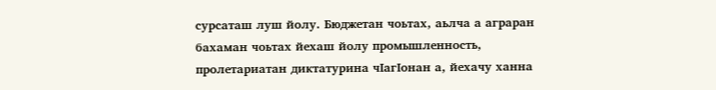сурсаташ луш йолу. Бюджетан чоьтах, аьлча а аграран бахаман чоьтах йехаш йолу промышленность, пролетариатан диктатурина чӀагӀонан а, йехачу ханна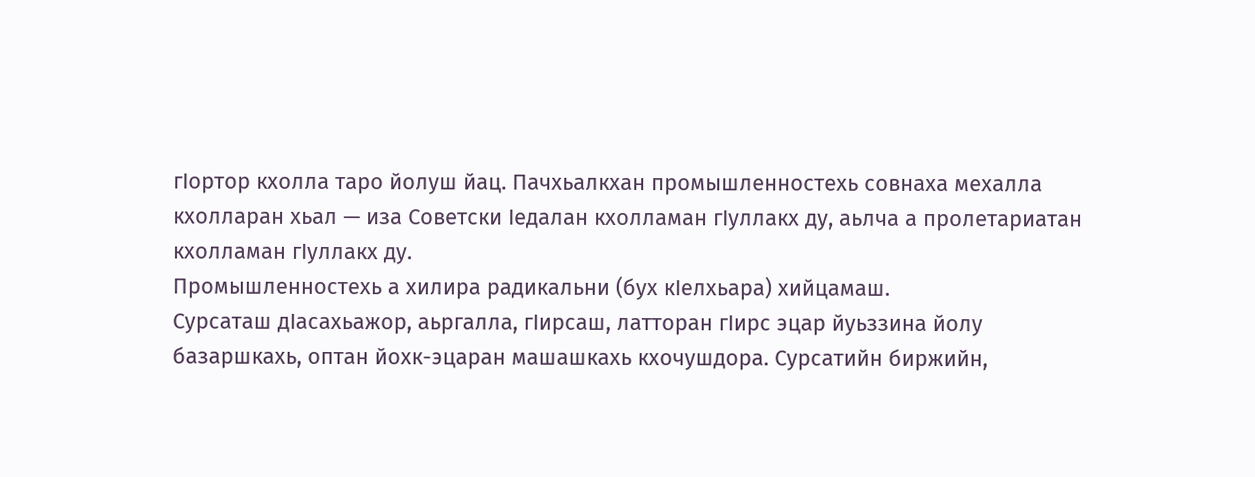гӀортор кхолла таро йолуш йац. Пачхьалкхан промышленностехь совнаха мехалла кхолларан хьал — иза Советски Ӏедалан кхолламан гӀуллакх ду, аьлча а пролетариатан кхолламан гӀуллакх ду.
Промышленностехь а хилира радикальни (бух кӀелхьара) хийцамаш.
Сурсаташ дӀасахьажор, аьргалла, гӀирсаш, латторан гӀирс эцар йуьззина йолу базаршкахь, оптан йохк-эцаран машашкахь кхочушдора. Сурсатийн биржийн,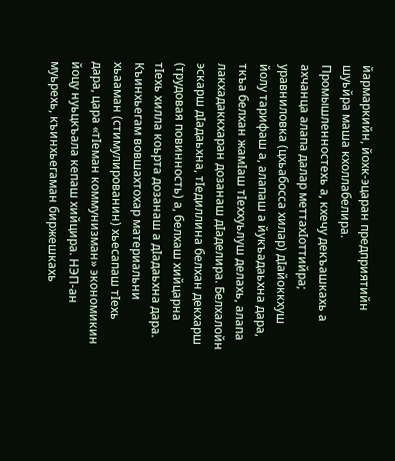йармаркийн, йохк-эцаран предприятийн шуьйра маша кхоллабелира.
Промышленностехь а, кхечу декъашкахь а ахчанца алапа далар меттахӀоттийра; уравниловка (цхьабосса хилар) дӀайоккхуш йолу тарифаш а, алапаш а йукъадаьхна дара, ткъа белхан жамӀаш тӀеххуьлуш делахь, алапа лакхадаккхаран дозанаш дӀаделира. Белхалойн эскарш дӀадаьхна, тӀедиллина белхан декхарш (трудовая повинность) а, белхаш хийцарна тӀехь хилла коьрта дозанаш а дӀадаьхна дара. Къинхьегам вовшахтохар материальни хьааман (стимулированин) хьесапаш тӀехь дара, цара «тӀеман коммунизман» экономикин йоцу нуьцкъала кепаш хийцира. НЭП-ан муьрехь, къинхьегаман биржешкахь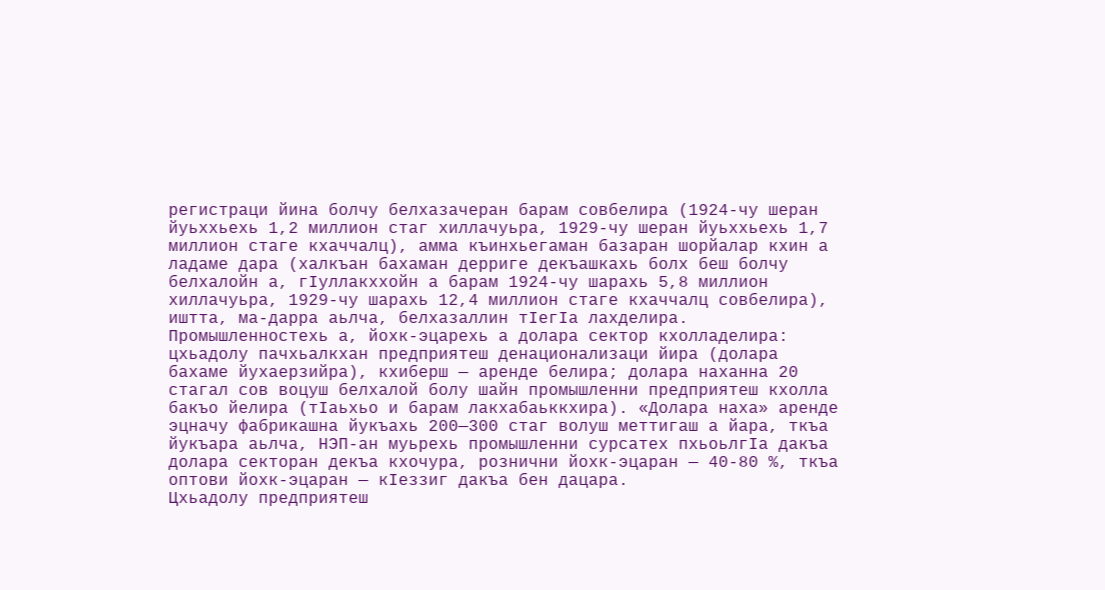регистраци йина болчу белхазачеран барам совбелира (1924-чу шеран йуьххьехь 1,2 миллион стаг хиллачуьра, 1929-чу шеран йуьххьехь 1,7 миллион стаге кхаччалц), амма къинхьегаман базаран шорйалар кхин а ладаме дара (халкъан бахаман дерриге декъашкахь болх беш болчу белхалойн а, гӀуллакххойн а барам 1924-чу шарахь 5,8 миллион хиллачуьра, 1929-чу шарахь 12,4 миллион стаге кхаччалц совбелира), иштта, ма-дарра аьлча, белхазаллин тӀегӀа лахделира.
Промышленностехь а, йохк-эцарехь а долара сектор кхолладелира: цхьадолу пачхьалкхан предприятеш денационализаци йира (долара бахаме йухаерзийра), кхиберш — аренде белира; долара наханна 20 стагал сов воцуш белхалой болу шайн промышленни предприятеш кхолла бакъо йелира (тӀаьхьо и барам лакхабаьккхира). «Долара наха» аренде эцначу фабрикашна йукъахь 200—300 стаг волуш меттигаш а йара, ткъа йукъара аьлча, НЭП-ан муьрехь промышленни сурсатех пхьоьлгӀа дакъа долара секторан декъа кхочура, рознични йохк-эцаран — 40-80 %, ткъа оптови йохк-эцаран — кӀеззиг дакъа бен дацара.
Цхьадолу предприятеш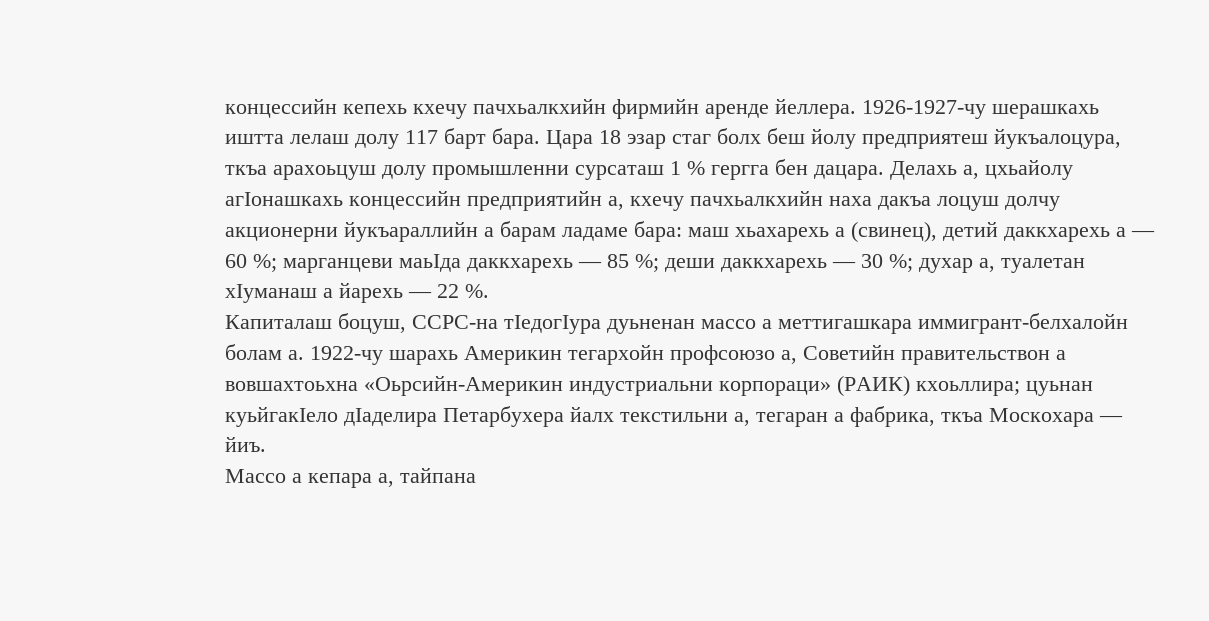концессийн кепехь кхечу пачхьалкхийн фирмийн аренде йеллера. 1926-1927-чу шерашкахь иштта лелаш долу 117 барт бара. Цара 18 эзар стаг болх беш йолу предприятеш йукъалоцура, ткъа арахоьцуш долу промышленни сурсаташ 1 % гергга бен дацара. Делахь а, цхьайолу агӀонашкахь концессийн предприятийн а, кхечу пачхьалкхийн наха дакъа лоцуш долчу акционерни йукъараллийн а барам ладаме бара: маш хьахарехь а (свинец), детий даккхарехь а — 60 %; марганцеви маьӀда даккхарехь — 85 %; деши даккхарехь — 30 %; духар а, туалетан хӀуманаш а йарехь — 22 %.
Капиталаш боцуш, ССРС-на тӀедогӀура дуьненан массо а меттигашкара иммигрант-белхалойн болам а. 1922-чу шарахь Америкин тегархойн профсоюзо а, Советийн правительствон а вовшахтоьхна «Оьрсийн-Америкин индустриальни корпораци» (РАИК) кхоьллира; цуьнан куьйгакӀело дӀаделира Петарбухера йалх текстильни а, тегаран а фабрика, ткъа Москохара — йиъ.
Массо а кепара а, тайпана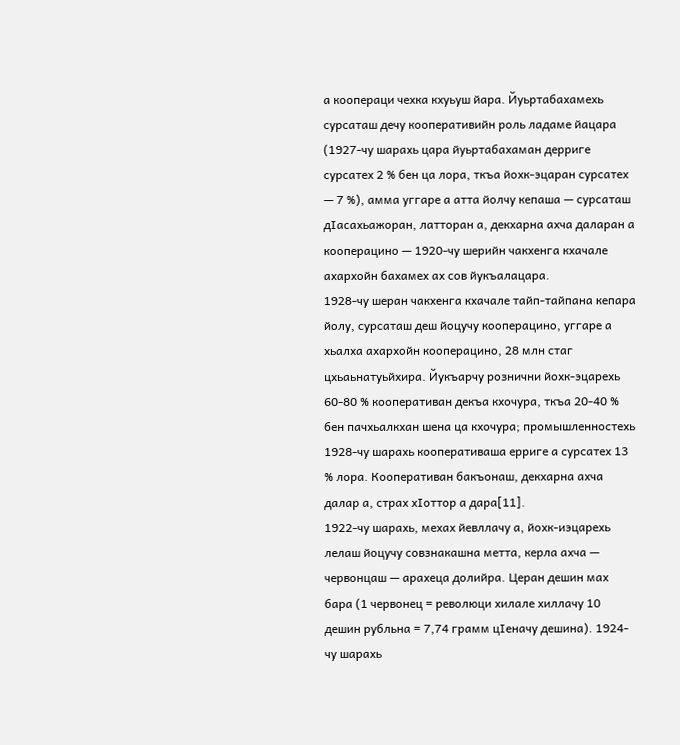а коопераци чехка кхуьуш йара. Йуьртабахамехь сурсаташ дечу кооперативийн роль ладаме йацара (1927-чу шарахь цара йуьртабахаман дерриге сурсатех 2 % бен ца лора, ткъа йохк-эцаран сурсатех — 7 %), амма уггаре а атта йолчу кепаша — сурсаташ дӀасахьажоран, латторан а, декхарна ахча даларан а кооперацино — 1920-чу шерийн чакхенга кхачале ахархойн бахамех ах сов йукъалацара.
1928-чу шеран чакхенга кхачале тайп-тайпана кепара йолу, сурсаташ деш йоцучу кооперацино, уггаре а хьалха ахархойн кооперацино, 28 млн стаг цхьаьнатуьйхира. Йукъарчу рознични йохк-эцарехь 60-80 % кооперативан декъа кхочура, ткъа 20-40 % бен пачхьалкхан шена ца кхочура; промышленностехь 1928-чу шарахь кооперативаша ерриге а сурсатех 13 % лора. Кооперативан бакъонаш, декхарна ахча далар а, страх хӀоттор а дара[11].
1922-чу шарахь, мехах йевллачу а, йохк-иэцарехь лелаш йоцучу совзнакашна метта, керла ахча — червонцаш — арахеца долийра. Церан дешин мах бара (1 червонец = революци хилале хиллачу 10 дешин рубльна = 7,74 грамм цӀеначу дешина). 1924-чу шарахь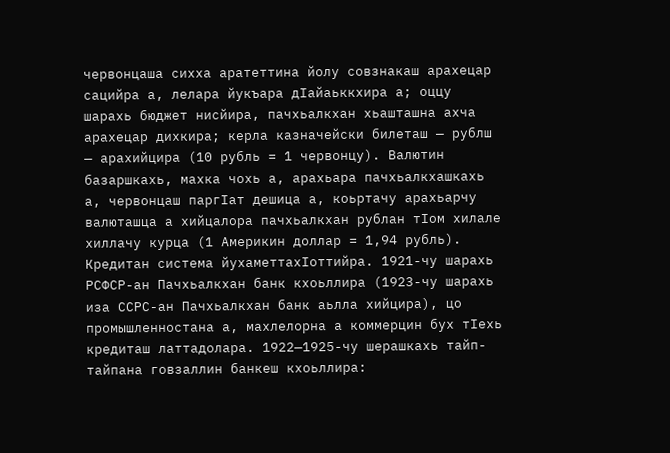червонцаша сихха аратеттина йолу совзнакаш арахецар сацийра а, лелара йукъара дӀайаьккхира а; оццу шарахь бюджет нисйира, пачхьалкхан хьашташна ахча арахецар дихкира; керла казначейски билеташ — рублш — арахийцира (10 рубль = 1 червонцу). Валютин базаршкахь, махка чохь а, арахьара пачхьалкхашкахь а, червонцаш паргӀат дешица а, коьртачу арахьарчу валюташца а хийцалора пачхьалкхан рублан тӀом хилале хиллачу курца (1 Америкин доллар = 1,94 рубль).
Кредитан система йухаметтахӀоттийра. 1921-чу шарахь РСФСР-ан Пачхьалкхан банк кхоьллира (1923-чу шарахь иза ССРС-ан Пачхьалкхан банк аьлла хийцира), цо промышленностана а, махлелорна а коммерцин бух тӀехь кредиташ латтадолара. 1922—1925-чу шерашкахь тайп-тайпана говзаллин банкеш кхоьллира: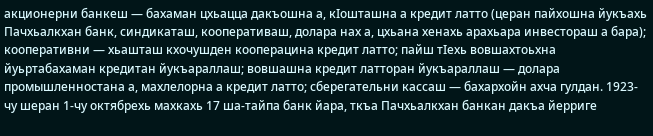акционерни банкеш — бахаман цхьацца дакъошна а, кӀошташна а кредит латто (церан пайхошна йукъахь Пачхьалкхан банк, синдикаташ, кооперативаш, долара нах а, цхьана хенахь арахьара инвестораш а бара); кооперативни — хьашташ кхочушден кооперацина кредит латто; пайш тӀехь вовшахтоьхна йуьртабахаман кредитан йукъараллаш; вовшашна кредит латторан йукъараллаш — долара промышленностана а, махлелорна а кредит латто; сберегательни кассаш — бахархойн ахча гулдан. 1923-чу шеран 1-чу октябрехь махкахь 17 ша-тайпа банк йара, ткъа Пачхьалкхан банкан дакъа йерриге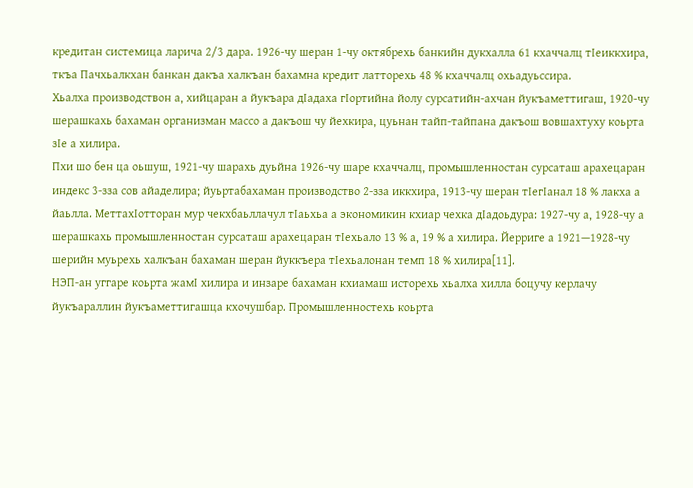кредитан системица ларича 2/3 дара. 1926-чу шеран 1-чу октябрехь банкийн дукхалла 61 кхаччалц тӀеиккхира, ткъа Пачхьалкхан банкан дакъа халкъан бахамна кредит латторехь 48 % кхаччалц охьадуьссира.
Хьалха производствон а, хийцаран а йукъара дӀадаха гӀортийна йолу сурсатийн-ахчан йукъаметтигаш, 1920-чу шерашкахь бахаман организман массо а дакъош чу йехкира, цуьнан тайп-тайпана дакъош вовшахтуху коьрта зӀе а хилира.
Пхи шо бен ца оьшуш, 1921-чу шарахь дуьйна 1926-чу шаре кхаччалц, промышленностан сурсаташ арахецаран индекс 3-зза сов айаделира; йуьртабахаман производство 2-зза иккхира, 1913-чу шеран тӀегӀанал 18 % лакха а йаьлла. МеттахӀотторан мур чекхбаьллачул тӀаьхьа а экономикин кхиар чехка дӀадоьдура: 1927-чу а, 1928-чу а шерашкахь промышленностан сурсаташ арахецаран тӀехьало 13 % а, 19 % а хилира. Йерриге а 1921—1928-чу шерийн муьрехь халкъан бахаман шеран йуккъера тӀехьалонан темп 18 % хилира[11].
НЭП-ан уггаре коьрта жамI хилира и инзаре бахаман кхиамаш исторехь хьалха хилла боцучу керлачу йукъараллин йукъаметтигашца кхочушбар. Промышленностехь коьрта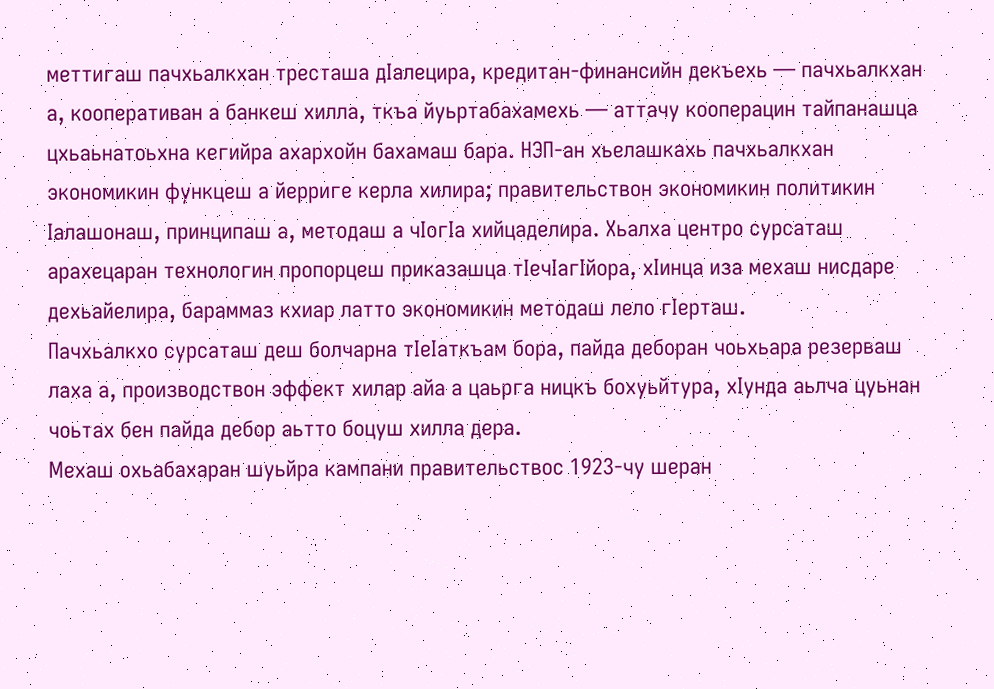меттигаш пачхьалкхан тресташа дӀалецира, кредитан-финансийн декъехь — пачхьалкхан а, кооперативан а банкеш хилла, ткъа йуьртабахамехь — аттачу кооперацин тайпанашца цхьаьнатоьхна кегийра ахархойн бахамаш бара. НЭП-ан хьелашкахь пачхьалкхан экономикин функцеш а йерриге керла хилира; правительствон экономикин политикин Ӏалашонаш, принципаш а, методаш а чӀогӀа хийцаделира. Хьалха центро сурсаташ арахецаран технологин пропорцеш приказашца тӀечӀагӀйора, хӀинца иза мехаш нисдаре дехьайелира, бараммаз кхиар латто экономикин методаш лело гӀерташ.
Пачхьалкхо сурсаташ деш болчарна тӀеӀаткъам бора, пайда деборан чоьхьара резерваш лаха а, производствон эффект хилар айа а цаьрга ницкъ бохуьйтура, хӀунда аьлча цуьнан чоьтах бен пайда дебор аьтто боцуш хилла дера.
Мехаш охьабахаран шуьйра кампани правительствос 1923-чу шеран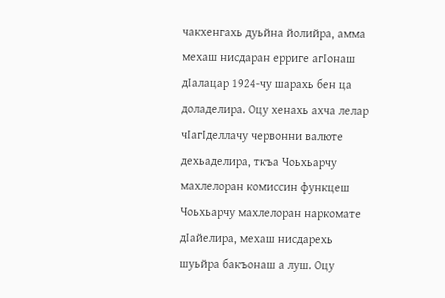чакхенгахь дуьйна йолийра, амма мехаш нисдаран ерриге агӀонаш дӀалацар 1924-чу шарахь бен ца доладелира. Оцу хенахь ахча лелар чӀагӀделлачу червонни валюте дехьаделира, ткъа Чоьхьарчу махлелоран комиссин функцеш Чоьхьарчу махлелоран наркомате дӀайелира, мехаш нисдарехь шуьйра бакъонаш а луш. Оцу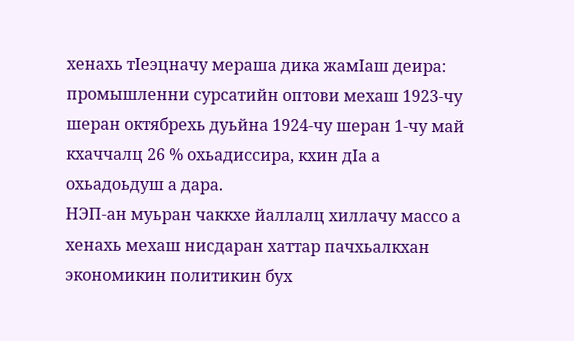хенахь тӀеэцначу мераша дика жамӀаш деира: промышленни сурсатийн оптови мехаш 1923-чу шеран октябрехь дуьйна 1924-чу шеран 1-чу май кхаччалц 26 % охьадиссира, кхин дӀа а охьадоьдуш а дара.
НЭП-ан муьран чаккхе йаллалц хиллачу массо а хенахь мехаш нисдаран хаттар пачхьалкхан экономикин политикин бух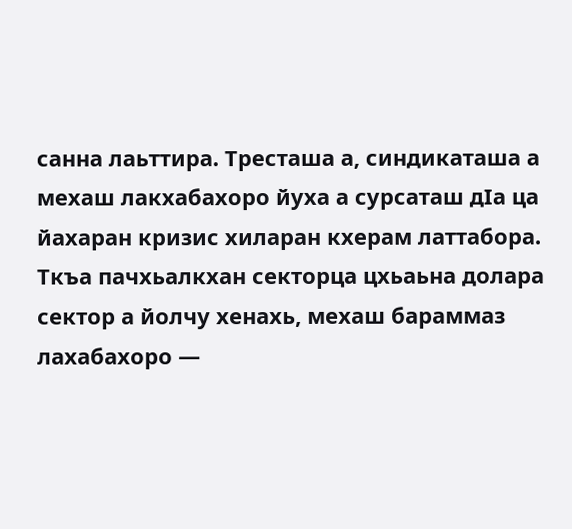санна лаьттира. Тресташа а, синдикаташа а мехаш лакхабахоро йуха а сурсаташ дӀа ца йахаран кризис хиларан кхерам латтабора. Ткъа пачхьалкхан секторца цхьаьна долара сектор а йолчу хенахь, мехаш бараммаз лахабахоро —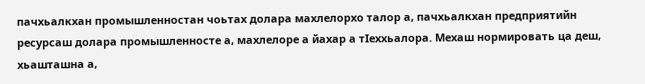пачхьалкхан промышленностан чоьтах долара махлелорхо талор а, пачхьалкхан предприятийн ресурсаш долара промышленносте а, махлелоре а йахар а тӀеххьалора. Мехаш нормировать ца деш, хьашташна а,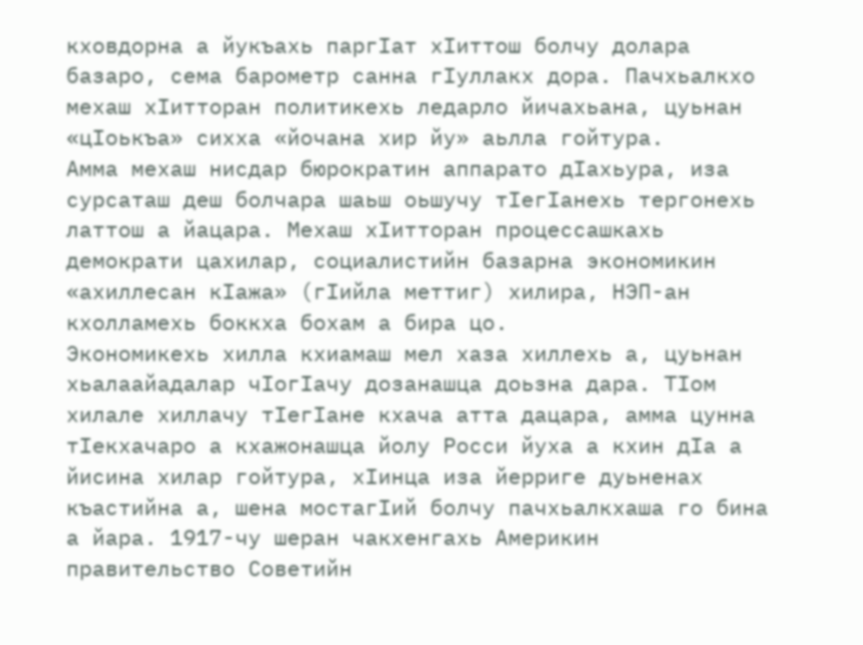кховдорна а йукъахь паргӀат хӀиттош болчу долара базаро, сема барометр санна гӀуллакх дора. Пачхьалкхо мехаш хӀитторан политикехь ледарло йичахьана, цуьнан «цӀоькъа» сихха «йочана хир йу» аьлла гойтура.
Амма мехаш нисдар бюрократин аппарато дӀахьура, иза сурсаташ деш болчара шаьш оьшучу тӀегӀанехь тергонехь латтош а йацара. Мехаш хӀитторан процессашкахь демократи цахилар, социалистийн базарна экономикин «ахиллесан кӀажа» (гӀийла меттиг) хилира, НЭП-ан кхолламехь боккха бохам а бира цо.
Экономикехь хилла кхиамаш мел хаза хиллехь а, цуьнан хьалаайадалар чӀогӀачу дозанашца доьзна дара. ТӀом хилале хиллачу тӀегӀане кхача атта дацара, амма цунна тӀекхачаро а кхажонашца йолу Росси йуха а кхин дӀа а йисина хилар гойтура, хӀинца иза йерриге дуьненах къастийна а, шена мостагӀий болчу пачхьалкхаша го бина а йара. 1917-чу шеран чакхенгахь Америкин правительство Советийн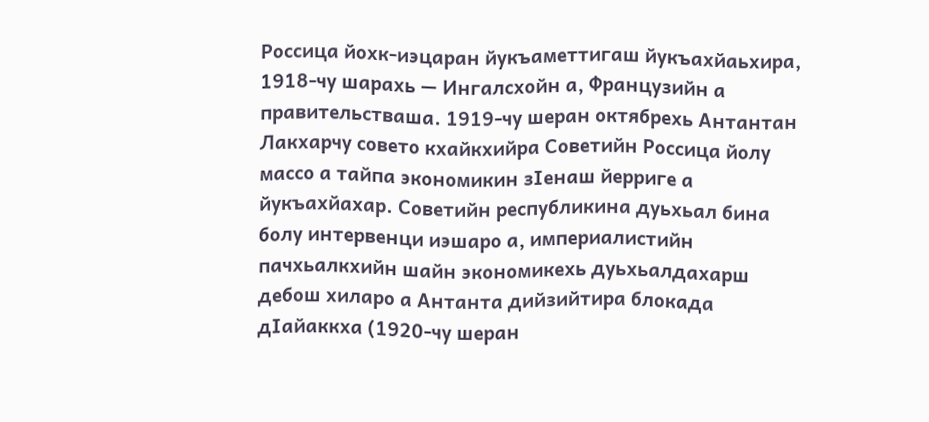Россица йохк-иэцаран йукъаметтигаш йукъахйаьхира, 1918-чу шарахь — Ингалсхойн а, Французийн а правительстваша. 1919-чу шеран октябрехь Антантан Лакхарчу совето кхайкхийра Советийн Россица йолу массо а тайпа экономикин зӀенаш йерриге а йукъахйахар. Советийн республикина дуьхьал бина болу интервенци иэшаро а, империалистийн пачхьалкхийн шайн экономикехь дуьхьалдахарш дебош хиларо а Антанта дийзийтира блокада дӀайаккха (1920-чу шеран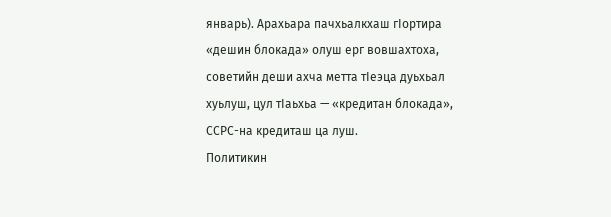январь). Арахьара пачхьалкхаш гӀортира «дешин блокада» олуш ерг вовшахтоха, советийн деши ахча метта тӀеэца дуьхьал хуьлуш, цул тӀаьхьа — «кредитан блокада», ССРС-на кредиташ ца луш.
Политикин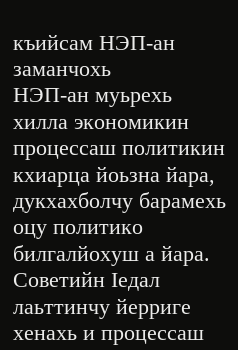къийсам НЭП-ан заманчохь
НЭП-ан муьрехь хилла экономикин процессаш политикин кхиарца йоьзна йара, дукхахболчу барамехь оцу политико билгалйохуш а йара. Советийн Ӏедал лаьттинчу йерриге хенахь и процессаш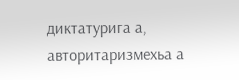диктатурига а, авторитаризмехьа а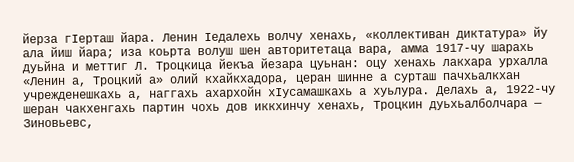йерза гӀерташ йара. Ленин Ӏедалехь волчу хенахь, «коллективан диктатура» йу ала йиш йара; иза коьрта волуш шен авторитетаца вара, амма 1917-чу шарахь дуьйна и меттиг Л. Троцкица йекъа йезара цуьнан: оцу хенахь лакхара урхалла «Ленин а, Троцкий а» олий кхайкхадора, церан шинне а сурташ пачхьалкхан учрежденешкахь а, наггахь ахархойн хӀусамашкахь а хуьлура. Делахь а, 1922-чу шеран чакхенгахь партин чохь дов иккхинчу хенахь, Троцкин дуьхьалболчара — Зиновьевс,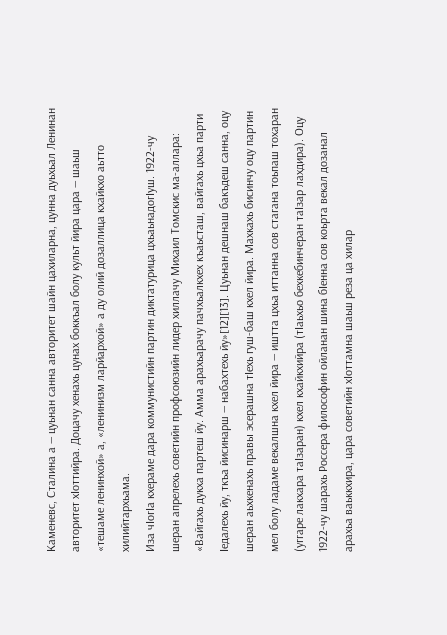Каменевс, Сталина а — цуьнан санна авторитет шайн цахиларна, цунна дуьхьал Ленинан авторитет хӀоттийра. Доцачу хенахь цунах боккъал болу культ йира цара — шаьш «тешаме ленинхой» а, «ленинизм ларйархой» а ду олий дозаллица кхайкхо аьтто хилийтархьама.
Иза чӀогӀа кхераме дара коммунистийн партин диктатурица цхьаьнадогӀуш. 1922-чу шеран апрелехь советийн профсоюзийн лидер хиллачу Михаил Томскис ма-аллара: «Вайгахь дукха партеш йу. Амма арахьарачу пачхьалкхех къаьсташ, вайгахь цхьа парти Ӏедалехь йу, ткъа йисинарш — набахтехь йу»[12][13]. Цуьнан дешнаш бакъдеш санна, оцу шеран аьхкенахь правы эсерашна тӀехь гуш-баш кхел йира. Махкахь бисинчу оцу партин мел болу ладаме векалшна кхел йира — иштта цхьа иттанна сов стагана тоьпаш тохаран (уггаре лакхара таIзаран) кхел кхайкхийра (тӀаьхьо бехкебинчеран таIзар лахдира). Оцу 1922-чу шарахь Россера философин ойланан шина бӀенна сов коьрта векал дозанал арахьа ваьккхира, цара советийн хӀоттамна шаьш реза ца хилар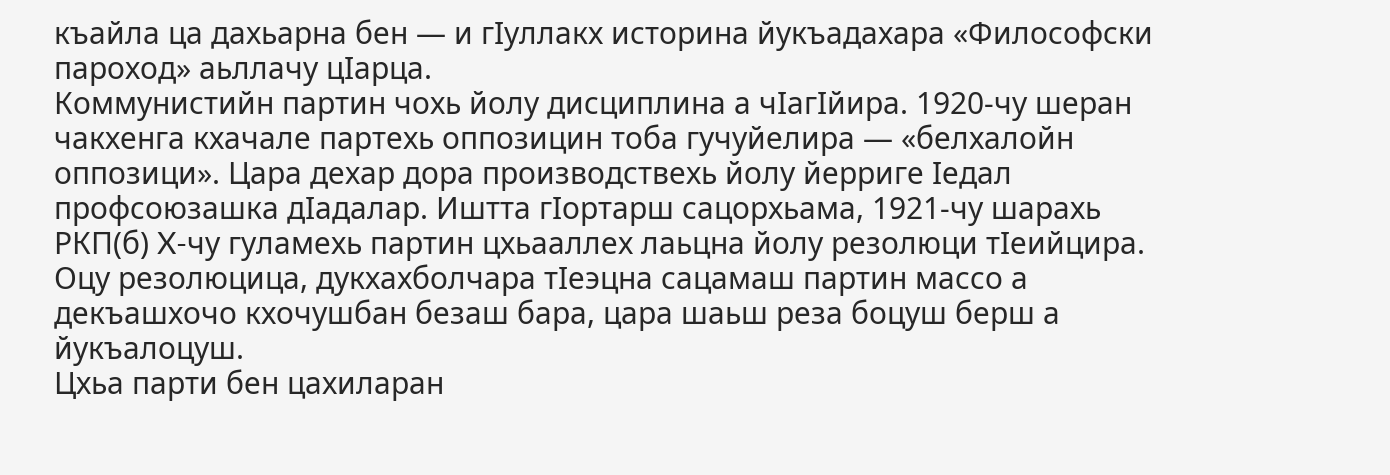къайла ца дахьарна бен — и гӀуллакх историна йукъадахара «Философски пароход» аьллачу цӀарца.
Коммунистийн партин чохь йолу дисциплина а чӀагӀйира. 1920-чу шеран чакхенга кхачале партехь оппозицин тоба гучуйелира — «белхалойн оппозици». Цара дехар дора производствехь йолу йерриге Ӏедал профсоюзашка дӀадалар. Иштта гӀортарш сацорхьама, 1921-чу шарахь РКП(б) X-чу гуламехь партин цхьааллех лаьцна йолу резолюци тӀеийцира. Оцу резолюцица, дукхахболчара тӀеэцна сацамаш партин массо а декъашхочо кхочушбан безаш бара, цара шаьш реза боцуш берш а йукъалоцуш.
Цхьа парти бен цахиларан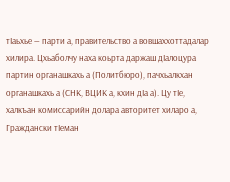тӀаьхье — парти а, правительство а вовшаххоттадалар хилира. Цхьаболчу наха коьрта даржаш дӀалоцура партин органашкахь а (Политбюро), пачхьалкхан органашкахь а (СНК, ВЦИК а, кхин дӀа а). Цу тӀе, халкъан комиссарийн долара авторитет хиларо а, Граждански тӀеман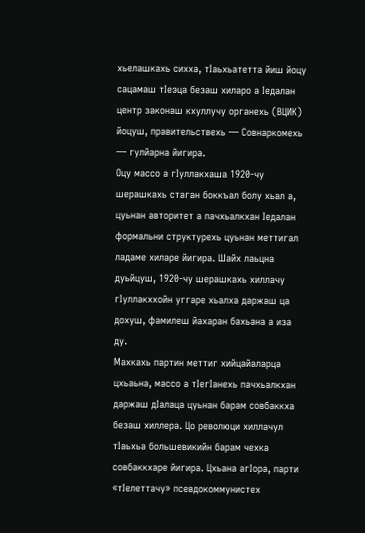хьелашкахь сихха, тӀаьхьатетта йиш йоцу сацамаш тӀеэца безаш хиларо а Ӏедалан центр законаш кхуллучу органехь (ВЦИК) йоцуш, правительствехь — Совнаркомехь — гулйарна йигира.
Оцу массо а гӀуллакхаша 1920-чу шерашкахь стаган боккъал болу хьал а, цуьнан авторитет а пачхьалкхан Ӏедалан формальни структурехь цуьнан меттигал ладаме хиларе йигира. Шайх лаьцна дуьйцуш, 1920-чу шерашкахь хиллачу гӀуллакххойн уггаре хьалха даржаш ца дохуш, фамилеш йахаран бахьана а иза ду.
Махкахь партин меттиг хийцайаларца цхьаьна, массо а тӀегӀанехь пачхьалкхан даржаш дӀалаца цуьнан барам совбаккха безаш хиллера. Цо революци хиллачул тӀаьхьа большевикийн барам чехка совбаккхаре йигира. Цхьана агӀора, парти «тӀелеттачу» псевдокоммунистех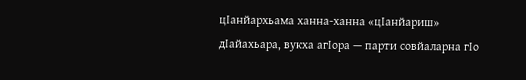цӀанйархьама ханна-ханна «цӀанйариш» дӀайахьара, вукха агӀора — парти совйаларна гӀо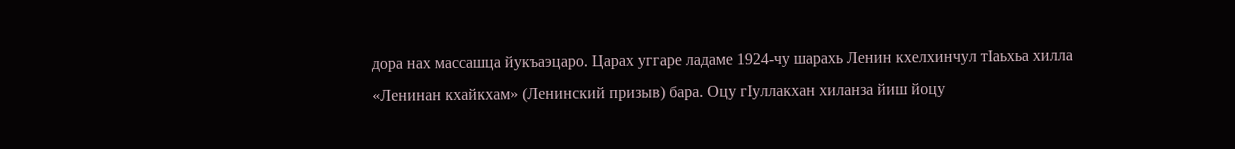дора нах массашца йукъаэцаро. Царах уггаре ладаме 1924-чу шарахь Ленин кхелхинчул тӀаьхьа хилла «Ленинан кхайкхам» (Ленинский призыв) бара. Оцу гӀуллакхан хиланза йиш йоцу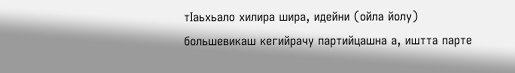тӀаьхьало хилира шира, идейни (ойла йолу) большевикаш кегийрачу партийцашна а, иштта парте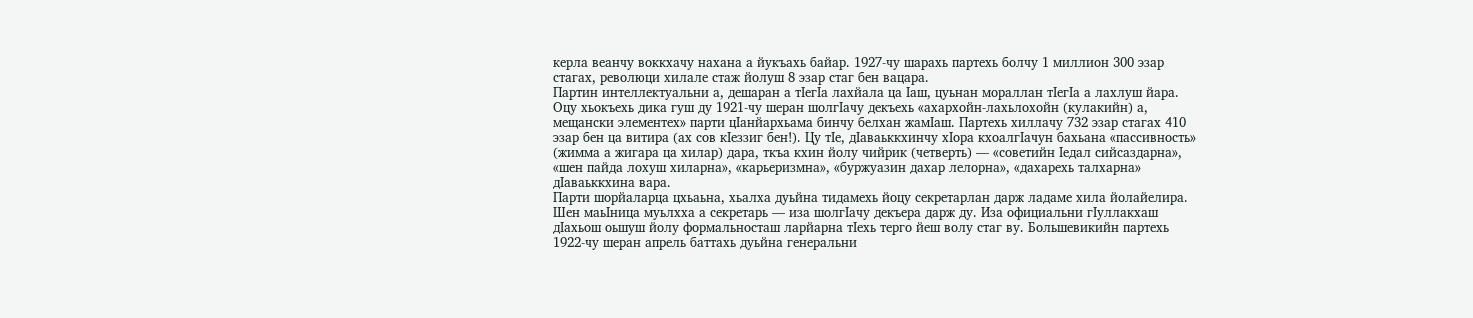керла веанчу воккхачу нахана а йукъахь байар. 1927-чу шарахь партехь болчу 1 миллион 300 эзар стагах, революци хилале стаж йолуш 8 эзар стаг бен вацара.
Партин интеллектуальни а, дешаран а тӀегӀа лахйала ца Ӏаш, цуьнан мораллан тӀегӀа а лахлуш йара. Оцу хьокъехь дика гуш ду 1921-чу шеран шолгӀачу декъехь «ахархойн-лахьлохойн (кулакийн) а, мещански элементех» парти цӀанйархьама бинчу белхан жамӀаш. Партехь хиллачу 732 эзар стагах 410 эзар бен ца витира (ах сов кӀеззиг бен!). Цу тӀе, дӀаваьккхинчу хӀора кхоалгӀачун бахьана «пассивность» (жимма а жигара ца хилар) дара, ткъа кхин йолу чийрик (четверть) — «советийн Ӏедал сийсаздарна», «шен пайда лохуш хиларна», «карьеризмна», «буржуазин дахар лелорна», «дахарехь талхарна» дӀаваьккхина вара.
Парти шорйаларца цхьаьна, хьалха дуьйна тидамехь йоцу секретарлан дарж ладаме хила йолайелира. Шен маьӀница муьлхха а секретарь — иза шолгӀачу декъера дарж ду. Иза официальни гӀуллакхаш дӀахьош оьшуш йолу формальносташ ларйарна тӀехь терго йеш волу стаг ву. Большевикийн партехь 1922-чу шеран апрель баттахь дуьйна генеральни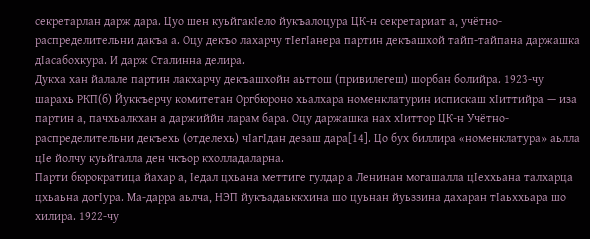секретарлан дарж дара. Цуо шен куьйгакӀело йукъалоцура ЦК-н секретариат а, учётно-распределительни дакъа а. Оцу декъо лахарчу тӀегӀанера партин декъашхой тайп-тайпана даржашка дӀасабохкура. И дарж Сталинна делира.
Дукха хан йалале партин лакхарчу декъашхойн аьттош (привилегеш) шорбан болийра. 1923-чу шарахь РКП(б) Йуккъерчу комитетан Оргбюроно хьалхара номенклатурин испискаш хӀиттийра — иза партин а, пачхьалкхан а даржиййн ларам бара. Оцу даржашка нах хӀиттор ЦК-н Учётно-распределительни декъехь (отделехь) чӀагӀдан дезаш дара[14]. Цо бух биллира «номенклатура» аьлла цӀе йолчу куьйгалла ден чкъор кхолладаларна.
Парти бюрократица йахар а, Ӏедал цхьана меттиге гулдар а Ленинан могашалла цӀеххьана талхарца цхьаьна догӀура. Ма-дарра аьлча, НЭП йукъадаьккхина шо цуьнан йуьззина дахаран тӀаьххьара шо хилира. 1922-чу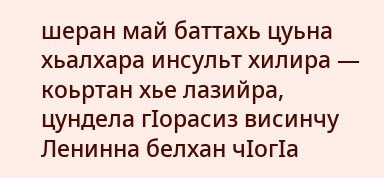шеран май баттахь цуьна хьалхара инсульт хилира — коьртан хье лазийра, цундела гӀорасиз висинчу Ленинна белхан чӀогӀа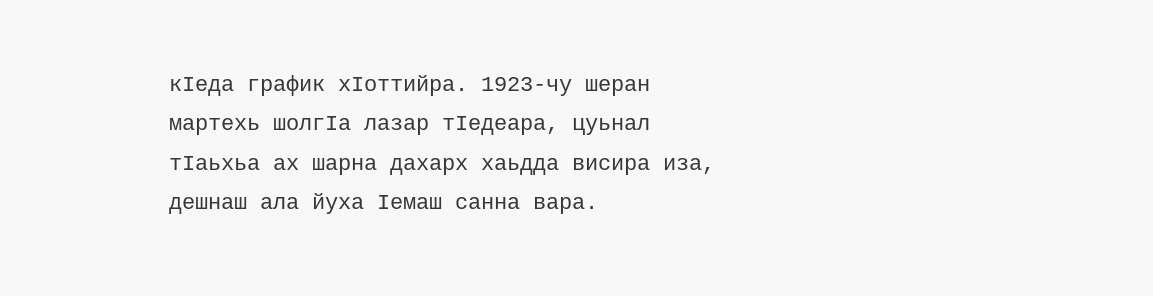кӀеда график хӀоттийра. 1923-чу шеран мартехь шолгӀа лазар тӀедеара, цуьнал тӀаьхьа ах шарна дахарх хаьдда висира иза, дешнаш ала йуха Ӏемаш санна вара.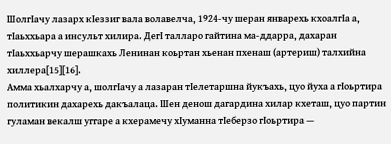ШолгӀачу лазарх кӀеззиг вала волавелча, 1924-чу шеран январехь кхоалгӀа а, тӀаьххьара а инсульт хилира. ДегӀ талларо гайтина ма-ддарра, дахаран тӀаьххьарчу шерашкахь Ленинан коьртан хьенан пхенаш (артериш) талхийна хиллера[15][16].
Амма хьалхарчу а, шолгӀачу а лазаран тӀелетаршна йукъахь, цуо йуха а гӀоьртира политикин дахарехь дакъалаца. Шен денош дагардина хилар кхеташ, цуо партин гуламан векалш уггаре а кхерамечу хӀуманна тӀеберзо гӀоьртира —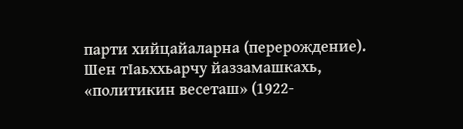парти хийцайаларна (перерождение). Шен тӀаьххьарчу йаззамашкахь, «политикин весеташ» (1922-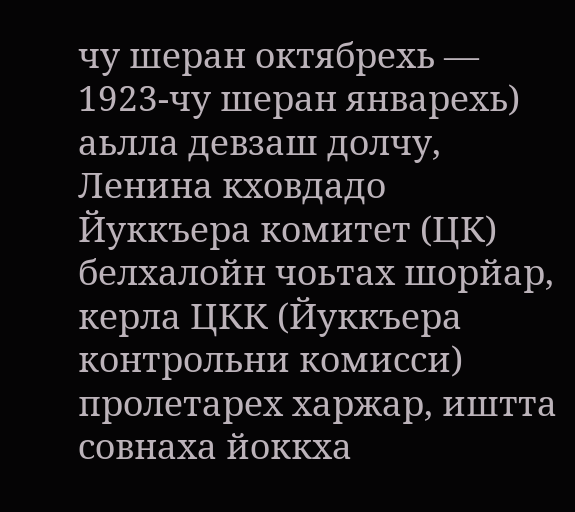чу шеран октябрехь — 1923-чу шеран январехь) аьлла девзаш долчу, Ленина кховдадо Йуккъера комитет (ЦК) белхалойн чоьтах шорйар, керла ЦКК (Йуккъера контрольни комисси) пролетарех харжар, иштта совнаха йоккха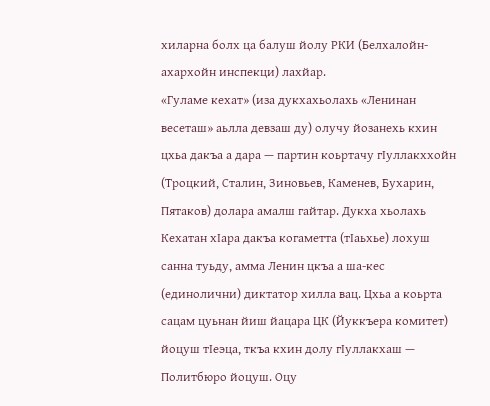хиларна болх ца балуш йолу РКИ (Белхалойн-ахархойн инспекци) лахйар.
«Гуламе кехат» (иза дукхахьолахь «Ленинан весеташ» аьлла девзаш ду) олучу йозанехь кхин цхьа дакъа а дара — партин коьртачу гӀуллакххойн (Троцкий, Сталин, Зиновьев, Каменев, Бухарин, Пятаков) долара амалш гайтар. Дукха хьолахь Кехатан хӀара дакъа когаметта (тӀаьхье) лохуш санна туьду, амма Ленин цкъа а ша-кес (единолични) диктатор хилла вац. Цхьа а коьрта сацам цуьнан йиш йацара ЦК (Йуккъера комитет) йоцуш тӀеэца, ткъа кхин долу гӀуллакхаш — Политбюро йоцуш. Оцу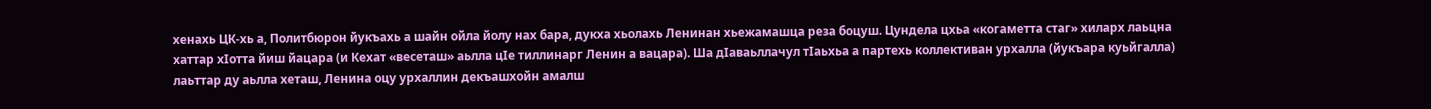хенахь ЦК-хь а, Политбюрон йукъахь а шайн ойла йолу нах бара, дукха хьолахь Ленинан хьежамашца реза боцуш. Цундела цхьа «когаметта стаг» хиларх лаьцна хаттар хӀотта йиш йацара (и Кехат «весеташ» аьлла цӀе тиллинарг Ленин а вацара). Ша дӀаваьллачул тӀаьхьа а партехь коллективан урхалла (йукъара куьйгалла) лаьттар ду аьлла хеташ, Ленина оцу урхаллин декъашхойн амалш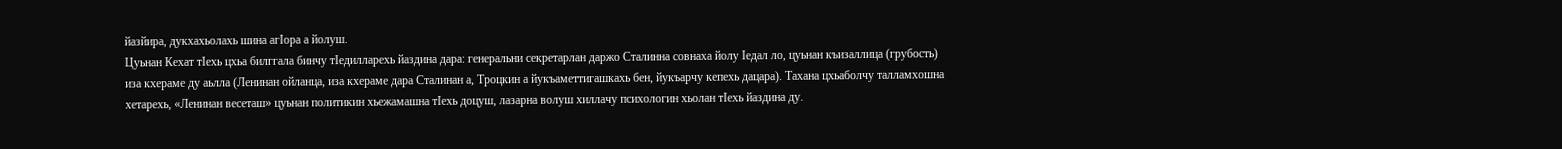йазйира, дукхахьолахь шина агӀора а йолуш.
Цуьнан Кехат тӀехь цхьа билггала бинчу тӀедилларехь йаздина дара: генеральни секретарлан даржо Сталинна совнаха йолу Ӏедал ло, цуьнан къизаллица (грубость) иза кхераме ду аьлла (Ленинан ойланца, иза кхераме дара Сталинан а, Троцкин а йукъаметтигашкахь бен, йукъарчу кепехь дацара). Тахана цхьаболчу талламхошна хетарехь, «Ленинан весеташ» цуьнан политикин хьежамашна тӀехь доцуш, лазарна волуш хиллачу психологин хьолан тӀехь йаздина ду.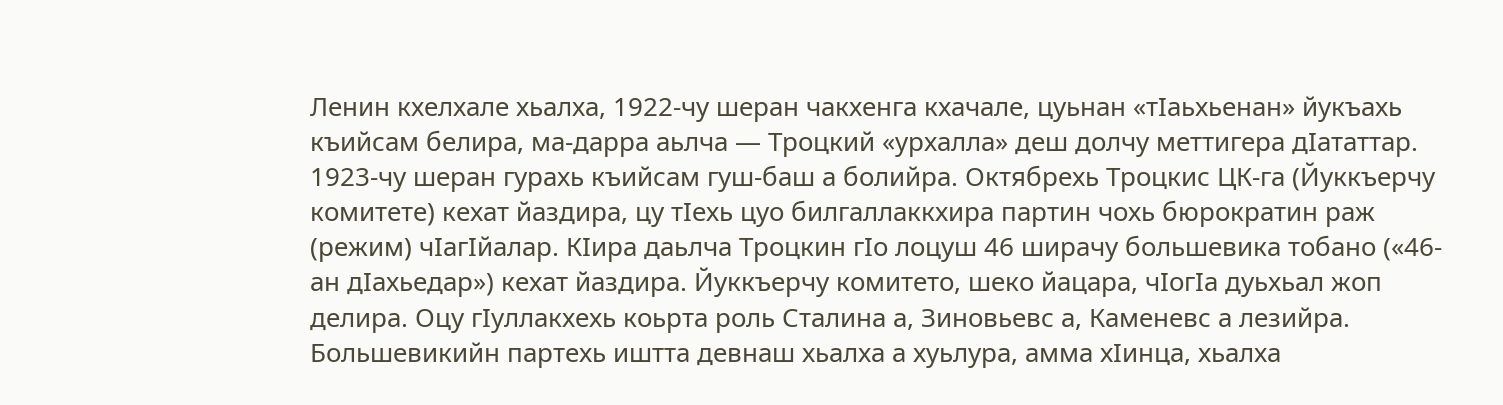Ленин кхелхале хьалха, 1922-чу шеран чакхенга кхачале, цуьнан «тӀаьхьенан» йукъахь къийсам белира, ма-дарра аьлча — Троцкий «урхалла» деш долчу меттигера дӀататтар. 1923-чу шеран гурахь къийсам гуш-баш а болийра. Октябрехь Троцкис ЦК-га (Йуккъерчу комитете) кехат йаздира, цу тӀехь цуо билгаллаккхира партин чохь бюрократин раж (режим) чӀагӀйалар. КӀира даьлча Троцкин гӀо лоцуш 46 ширачу большевика тобано («46-ан дӀахьедар») кехат йаздира. Йуккъерчу комитето, шеко йацара, чӀогӀа дуьхьал жоп делира. Оцу гӀуллакхехь коьрта роль Сталина а, Зиновьевс а, Каменевс а лезийра. Большевикийн партехь иштта девнаш хьалха а хуьлура, амма хӀинца, хьалха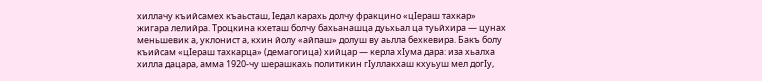хиллачу къийсамех къаьсташ, Ӏедал карахь долчу фракцино «цӀераш тахкар» жигара лелийра. Троцкина кхеташ болчу бахьанашца дуьхьал ца туьйхира — цунах меньшевик а, уклонист а, кхин йолу «айпаш» долуш ву аьлла бехкевира. Бакъ болу къийсам «цӀераш тахкарца» (демагогица) хийцар — керла хӀума дара: иза хьалха хилла дацара, амма 1920-чу шерашкахь политикин гӀуллакхаш кхуьуш мел догӀу,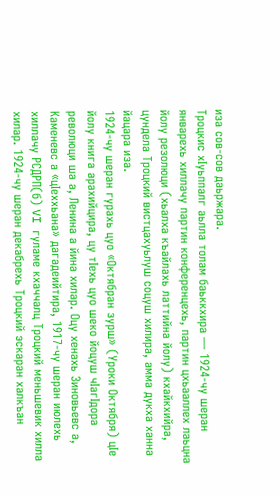иза сов-сов даьржара.
Троцкис хӀуьппалг аьлла толам баьккхира — 1924-чу шеран январехь хиллачу партин конференцехь, партин цхьааллех лаьцна йолу резолюци (хьалха къайлахь латтийна йолу) кхайкхийра, цундела Троцкий вистцахуьлуш соцуш хилира, амма дукха ханна йацара иза.
1924-чу шеран гурахь цуо «Октябран зурш» (Уроки Октября) цӀе йолу книга арахийцира, цу тӀехь цуо шеко йоцуш чӀагӀдора революци ша а, Ленина а йина хилар. Оцу хенахь Зиновьевс а, Каменевс а «цӀеххьана» дагадеийтира, 1917-чу шеран июлехь хиллачу РСДРП(б) VI гуламе кхаччалц Троцкий меньшевик хилла хилар. 1924-чу шеран декабрехь Троцкий эскаран халкъан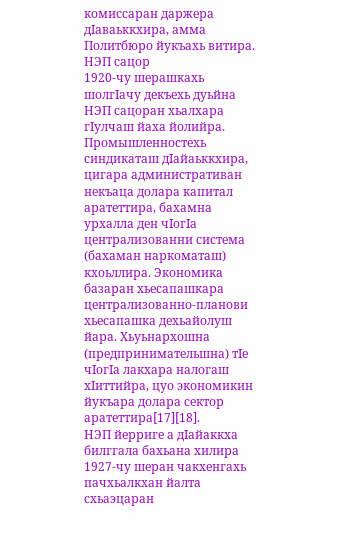комиссаран даржера дӀаваьккхира, амма Политбюро йукъахь витира.
НЭП сацор
1920-чу шерашкахь шолгӀачу декъехь дуьйна НЭП сацоран хьалхара гӀулчаш йаха йолийра. Промышленностехь синдикаташ дӀайаьккхира, цигара административан некъаца долара капитал аратеттира, бахамна урхалла ден чӀогӀа централизованни система (бахаман наркоматаш) кхоьллира. Экономика базаран хьесапашкара централизованно-планови хьесапашка дехьайолуш йара. Хьуьнархошна (предпринимательшна) тӀе чӀогӀа лакхара налогаш хӀиттийра, цуо экономикин йукъара долара сектор аратеттира[17][18].
НЭП йерриге а дӀайаккха билггала бахьана хилира 1927-чу шеран чакхенгахь пачхьалкхан йалта схьаэцаран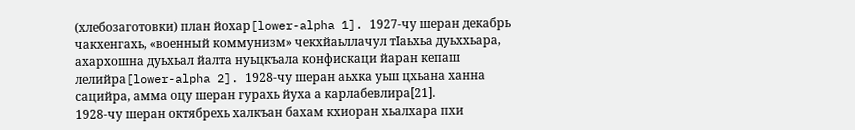(хлебозаготовки) план йохар[lower-alpha 1]. 1927-чу шеран декабрь чакхенгахь, «военный коммунизм» чекхйаьллачул тӀаьхьа дуьххьара, ахархошна дуьхьал йалта нуьцкъала конфискаци йаран кепаш лелийра[lower-alpha 2]. 1928-чу шеран аьхка уьш цхьана ханна сацийра, амма оцу шеран гурахь йуха а карлабевлира[21].
1928-чу шеран октябрехь халкъан бахам кхиоран хьалхара пхи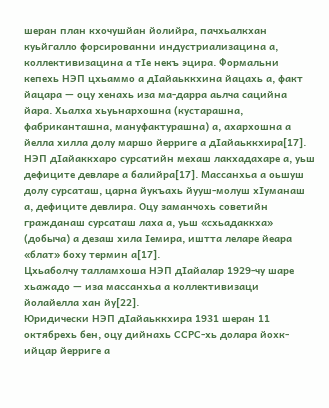шеран план кхочушйан йолийра, пачхьалкхан куьйгалло форсированни индустриализацина а, коллективизацина а тӀе некъ эцира. Формальни кепехь НЭП цхьаммо а дӀайаьккхина йацахь а, факт йацара — оцу хенахь иза ма-дарра аьлча сацийна йара. Хьалха хьуьнархошна (кустарашна, фабриканташна, мануфактурашна) а, ахархошна а йелла хилла долу маршо йерриге а дӀайаьккхира[17].
НЭП дӀайаккхаро сурсатийн мехаш лакхадахаре а, уьш дефиците девларе а балийра[17]. Массанхьа а оьшуш долу сурсаташ, царна йукъахь йууш-молуш хӀуманаш а, дефиците девлира. Оцу заманчохь советийн гражданаш сурсаташ лаха а, уьш «схьадаккха» (добыча) а дезаш хила Ӏемира, иштта леларе йеара «блат» боху термин а[17].
Цхьаболчу талламхоша НЭП дӀайалар 1929-чу шаре хьажадо — иза массанхьа а коллективизаци йолайелла хан йу[22].
Юридически НЭП дӀайаьккхира 1931 шеран 11 октябрехь бен, оцу дийнахь ССРС-хь долара йохк-ийцар йерриге а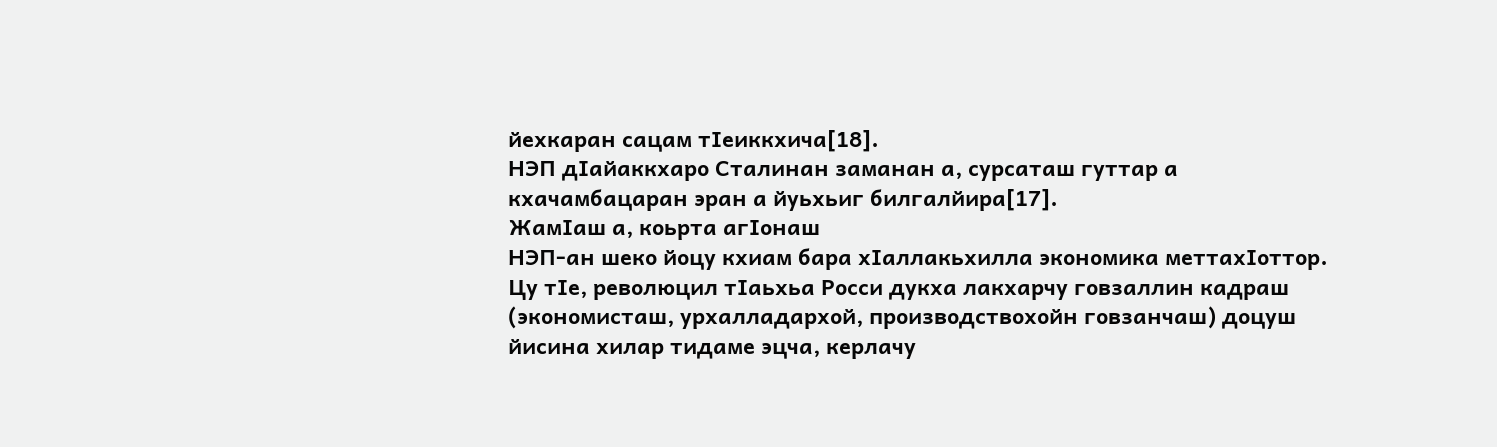йехкаран сацам тӀеиккхича[18].
НЭП дӀайаккхаро Сталинан заманан а, сурсаташ гуттар а кхачамбацаран эран а йуьхьиг билгалйира[17].
ЖамӀаш а, коьрта агӀонаш
НЭП-ан шеко йоцу кхиам бара хӀаллакьхилла экономика меттахӀоттор. Цу тӀе, революцил тӀаьхьа Росси дукха лакхарчу говзаллин кадраш (экономисташ, урхалладархой, производствохойн говзанчаш) доцуш йисина хилар тидаме эцча, керлачу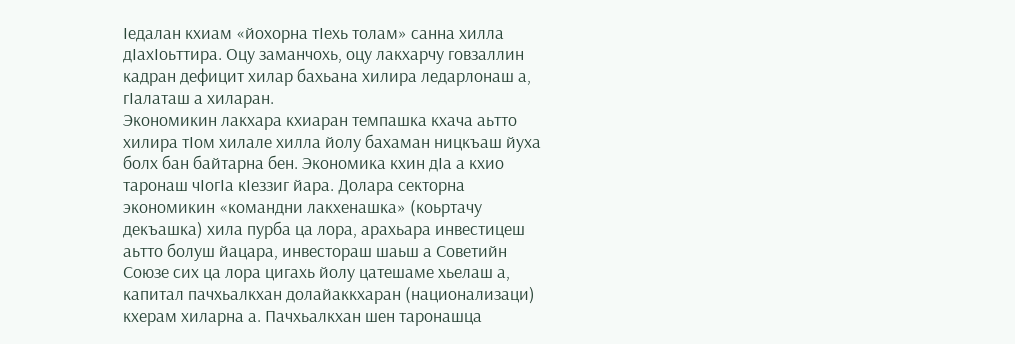Ӏедалан кхиам «йохорна тӀехь толам» санна хилла дӀахӀоьттира. Оцу заманчохь, оцу лакхарчу говзаллин кадран дефицит хилар бахьана хилира ледарлонаш а, гӀалаташ а хиларан.
Экономикин лакхара кхиаран темпашка кхача аьтто хилира тӀом хилале хилла йолу бахаман ницкъаш йуха болх бан байтарна бен. Экономика кхин дӀа а кхио таронаш чӀогӀа кӀеззиг йара. Долара секторна экономикин «командни лакхенашка» (коьртачу декъашка) хила пурба ца лора, арахьара инвестицеш аьтто болуш йацара, инвестораш шаьш а Советийн Союзе сих ца лора цигахь йолу цатешаме хьелаш а, капитал пачхьалкхан долайаккхаран (национализаци) кхерам хиларна а. Пачхьалкхан шен таронашца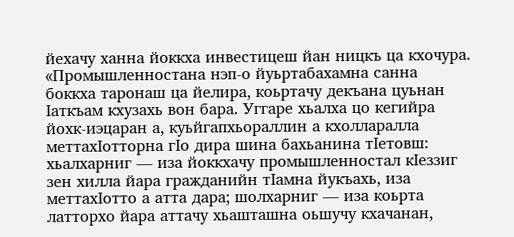йехачу ханна йоккха инвестицеш йан ницкъ ца кхочура.
«Промышленностана нэп-о йуьртабахамна санна боккха таронаш ца йелира, коьртачу декъана цуьнан Ӏаткъам кхузахь вон бара. Уггаре хьалха цо кегийра йохк-иэцаран а, куьйгапхьораллин а кхолларалла меттахӀотторна гӀо дира шина бахьанина тӀетовш: хьалхарниг — иза йоккхачу промышленностал кӀеззиг зен хилла йара гражданийн тӀамна йукъахь, иза меттахӀотто а атта дара; шолхарниг — иза коьрта латторхо йара аттачу хьашташна оьшучу кхачанан,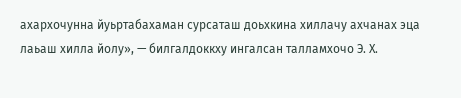ахархочунна йуьртабахаман сурсаташ доьхкина хиллачу ахчанах эца лаьаш хилла йолу», — билгалдоккху ингалсан талламхочо Э. Х.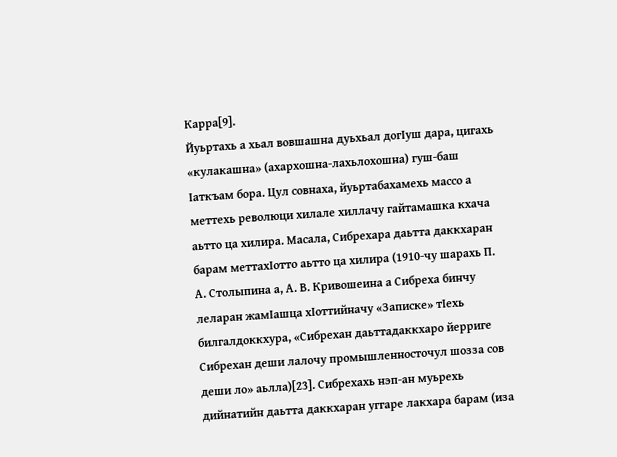Карра[9].
Йуьртахь а хьал вовшашна дуьхьал догӀуш дара, цигахь «кулакашна» (ахархошна-лахьлохошна) гуш-баш Ӏаткъам бора. Цул совнаха, йуьртабахамехь массо а меттехь революци хилале хиллачу гайтамашка кхача аьтто ца хилира. Масала, Сибрехара даьтта даккхаран барам меттахӀотто аьтто ца хилира (1910-чу шарахь П. А. Столыпина а, А. В. Кривошеина а Сибреха бинчу леларан жамӀашца хӀоттийначу «Записке» тӀехь билгалдоккхура, «Сибрехан даьттадаккхаро йерриге Сибрехан деши лалочу промышленносточул шозза сов деши ло» аьлла)[23]. Сибрехахь нэп-ан муьрехь дийнатийн даьтта даккхаран уггаре лакхара барам (иза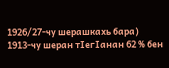1926/27-чу шерашкахь бара) 1913-чу шеран тӀегӀанан 62 % бен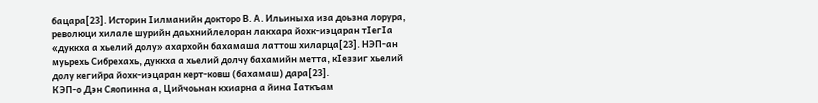бацара[23]. Историн Ӏилманийн докторо В. А. Ильиныха иза доьзна лорура, революци хилале шурийн даьхнийлелоран лакхара йохк-иэцаран тӀегӀа «дуккха а хьелий долу» ахархойн бахамаша латтош хиларца[23]. НЭП-ан муьрехь Сибрехахь, дуккха а хьелий долчу бахамийн метта, кӀеззиг хьелий долу кегийра йохк-иэцаран керт-ковш (бахамаш) дара[23].
КЭП-о Дэн Сяопинна а, Цийчоьнан кхиарна а йина Ӏаткъам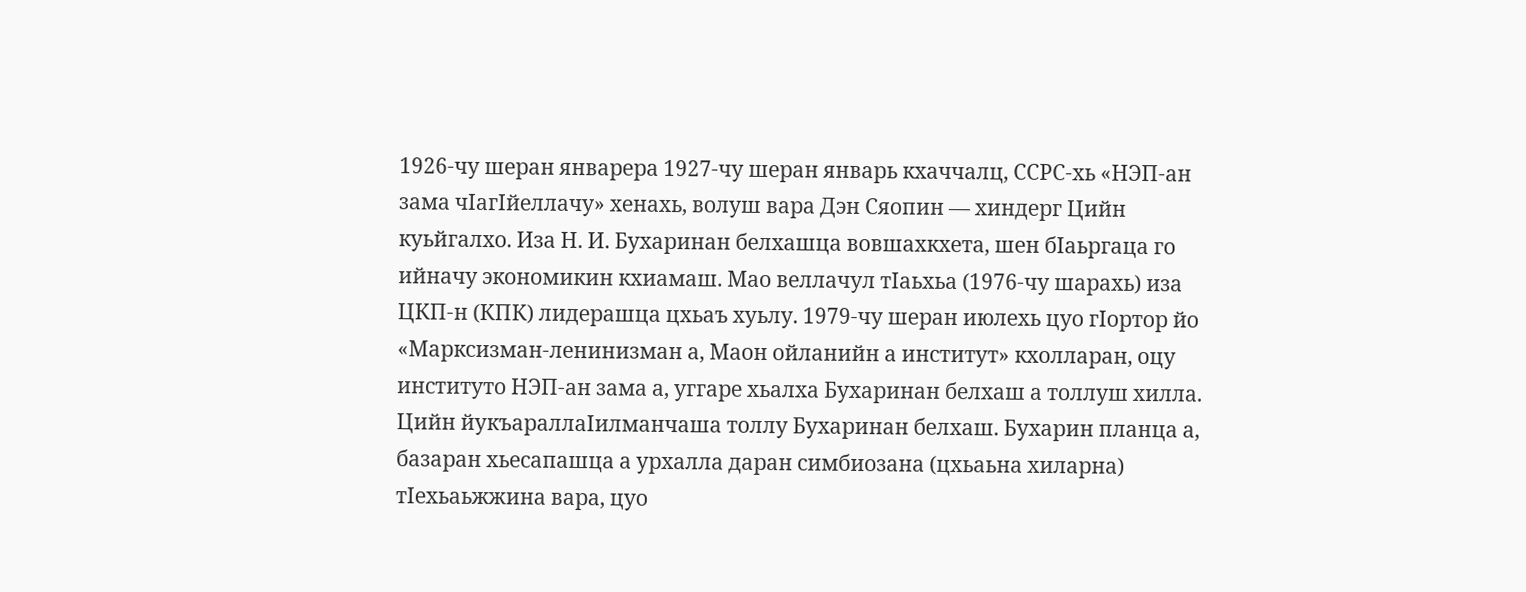1926-чу шеран январера 1927-чу шеран январь кхаччалц, ССРС-хь «НЭП-ан зама чӀагӀйеллачу» хенахь, волуш вара Дэн Сяопин — хиндерг Цийн куьйгалхо. Иза Н. И. Бухаринан белхашца вовшахкхета, шен бӀаьргаца го ийначу экономикин кхиамаш. Мао веллачул тӀаьхьа (1976-чу шарахь) иза ЦКП-н (КПК) лидерашца цхьаъ хуьлу. 1979-чу шеран июлехь цуо гӀортор йо «Марксизман-ленинизман а, Маон ойланийн а институт» кхолларан, оцу институто НЭП-ан зама а, уггаре хьалха Бухаринан белхаш а толлуш хилла.
Цийн йукъараллаӀилманчаша толлу Бухаринан белхаш. Бухарин планца а, базаран хьесапашца а урхалла даран симбиозана (цхьаьна хиларна) тӀехьаьжжина вара, цуо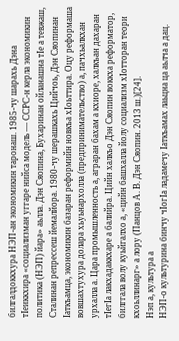билгалдоккхура НЭП-ан экономикин таронаш. 1985-чу шарахь Дэна тӀеиккхира «социализман уггаре нийса модель — ССРС-н керла экономикин политика (НЭП) йара» аьлла. Дэн Сяопина, Бухаринан ойланашна тӀе а тевжаш, Сталинан репрессеш йемалйора. 1980-чу шерашкахь Цийчоь, Дэн Сяопинан Ӏаткъамца, экономикин базаран реформийн новкъа хӀоьттира. Оцу реформаша вовшахтухура долара хьуьнархолла (предпринимательство) а, пачхьалкхан урхалла а. Цара промышленность а, аграран бахам а кхиоре, халкъан дахаран тӀегӀа лакхадаккхаре а балийра. Цийн халкъо Дэн Сяопин воккха реформатор, билггала волу куьйгалхо а, «цийн башхалла йолу социализм хӀотторан теори кхоьллинарг» а лору (Панцов А. В. Дэн Сяопин. 2013 ш.)[24].
Нэп а, культура а
НЭП-о культурина бинчу чӀогӀа ладамечу Ӏаткъамах лаьцна ца аьлча а дац.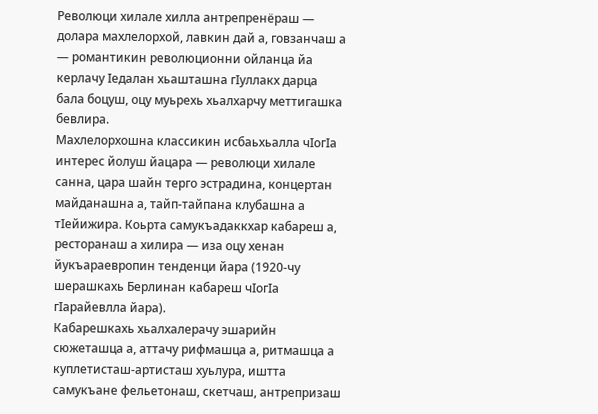Революци хилале хилла антрепренёраш — долара махлелорхой, лавкин дай а, говзанчаш а — романтикин революционни ойланца йа керлачу Ӏедалан хьашташна гӀуллакх дарца бала боцуш, оцу муьрехь хьалхарчу меттигашка бевлира.
Махлелорхошна классикин исбаьхьалла чӀогӀа интерес йолуш йацара — революци хилале санна, цара шайн терго эстрадина, концертан майданашна а, тайп-тайпана клубашна а тӀейижира. Коьрта самукъадаккхар кабареш а, ресторанаш а хилира — иза оцу хенан йукъараевропин тенденци йара (1920-чу шерашкахь Берлинан кабареш чӀогӀа гӀарайевлла йара).
Кабарешкахь хьалхалерачу эшарийн сюжеташца а, аттачу рифмашца а, ритмашца а куплетисташ-артисташ хуьлура, иштта самукъане фельетонаш, скетчаш, антрепризаш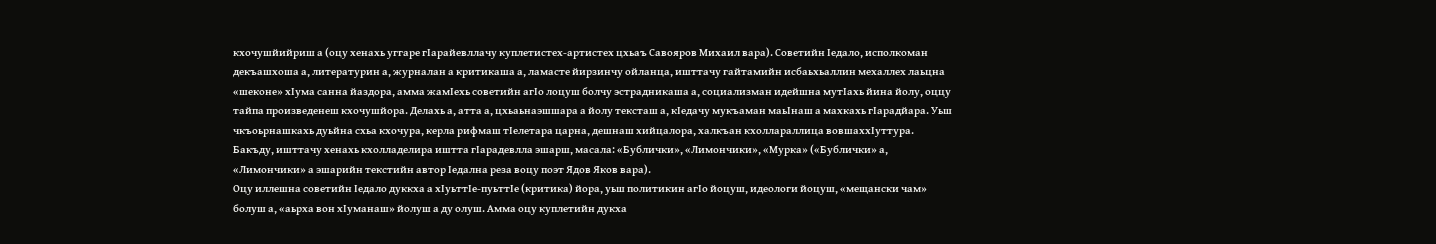кхочушйийриш а (оцу хенахь уггаре гӀарайевллачу куплетистех-артистех цхьаъ Савояров Михаил вара). Советийн Ӏедало, исполкоман декъашхоша а, литературин а, журналан а критикаша а, ламасте йирзинчу ойланца, ишттачу гайтамийн исбаьхьаллин мехаллех лаьцна «шеконе» хӀума санна йаздора, амма жамӀехь советийн агӀо лоцуш болчу эстрадникаша а, социализман идейшна мутӀахь йина йолу, оццу тайпа произведенеш кхочушйора. Делахь а, атта а, цхьаьнаэшшара а йолу тексташ а, кӀедачу мукъаман маьӀнаш а махкахь гӀарадйара. Уьш чкъоьрнашкахь дуьйна схьа кхочура, керла рифмаш тӀелетара царна, дешнаш хийцалора, халкъан кхоллараллица вовшаххӀуттура. Бакъду, ишттачу хенахь кхолладелира иштта гӀарадевлла эшарш, масала: «Бублички», «Лимончики», «Мурка» («Бублички» а, «Лимончики» а эшарийн текстийн автор Ӏедална реза воцу поэт Ядов Яков вара).
Оцу иллешна советийн Ӏедало дуккха а хӀуьттӀе-пуьттӀе (критика) йора, уьш политикин агӀо йоцуш, идеологи йоцуш, «мещански чам» болуш а, «аьрха вон хӀуманаш» йолуш а ду олуш. Амма оцу куплетийн дукха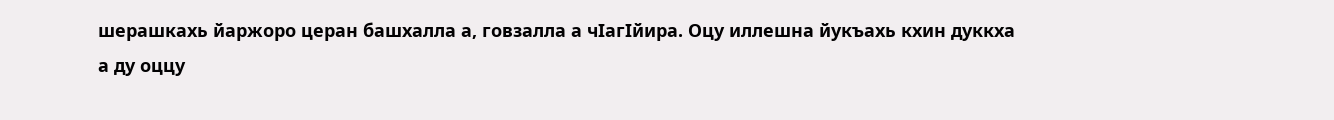шерашкахь йаржоро церан башхалла а, говзалла а чӀагӀйира. Оцу иллешна йукъахь кхин дуккха а ду оццу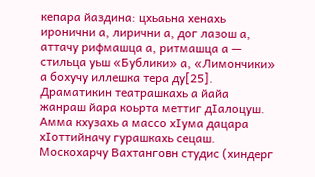кепара йаздина: цхьаьна хенахь иронични а, лирични а, дог лазош а, аттачу рифмашца а, ритмашца а — стильца уьш «Бублики» а, «Лимончики» а бохучу иллешка тера ду[25].
Драматикин театрашкахь а йайа жанраш йара коьрта меттиг дӀалоцуш. Амма кхузахь а массо хӀума дацара хӀоттийначу гурашкахь сецаш. Москохарчу Вахтанговн студис (хиндерг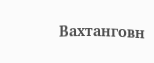Вахтанговн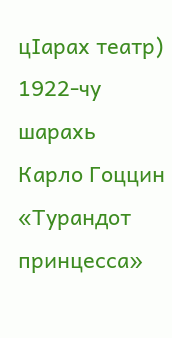цӀарах театр) 1922-чу шарахь Карло Гоццин «Турандот принцесса»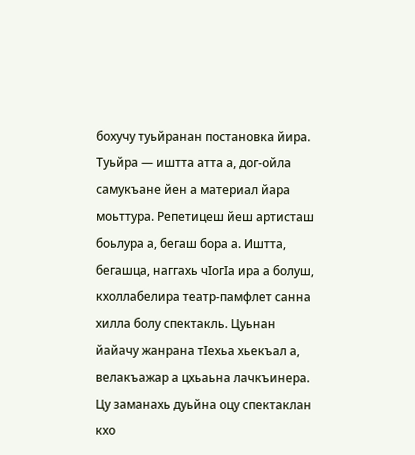бохучу туьйранан постановка йира. Туьйра — иштта атта а, дог-ойла самукъане йен а материал йара моьттура. Репетицеш йеш артисташ боьлура а, бегаш бора а. Иштта, бегашца, наггахь чӀогӀа ира а болуш, кхоллабелира театр-памфлет санна хилла болу спектакль. Цуьнан йайачу жанрана тӀехьа хьекъал а, велакъажар а цхьаьна лачкъинера. Цу заманахь дуьйна оцу спектаклан кхо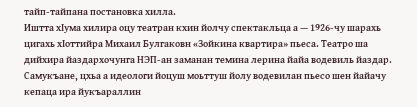тайп-тайпана постановка хилла.
Иштта хӀума хилира оцу театран кхин йолчу спектакльца а — 1926-чу шарахь цигахь хӀоттийра Михаил Булгаковн «Зойкина квартира» пьеса. Театро ша дийхира йаздархочунга НЭП-ан заманан темина лерина йайа водевиль йаздар. Самукъане, цхьа а идеологи йоцуш моьттуш йолу водевилан пьесо шен йайачу кепаца ира йукъараллин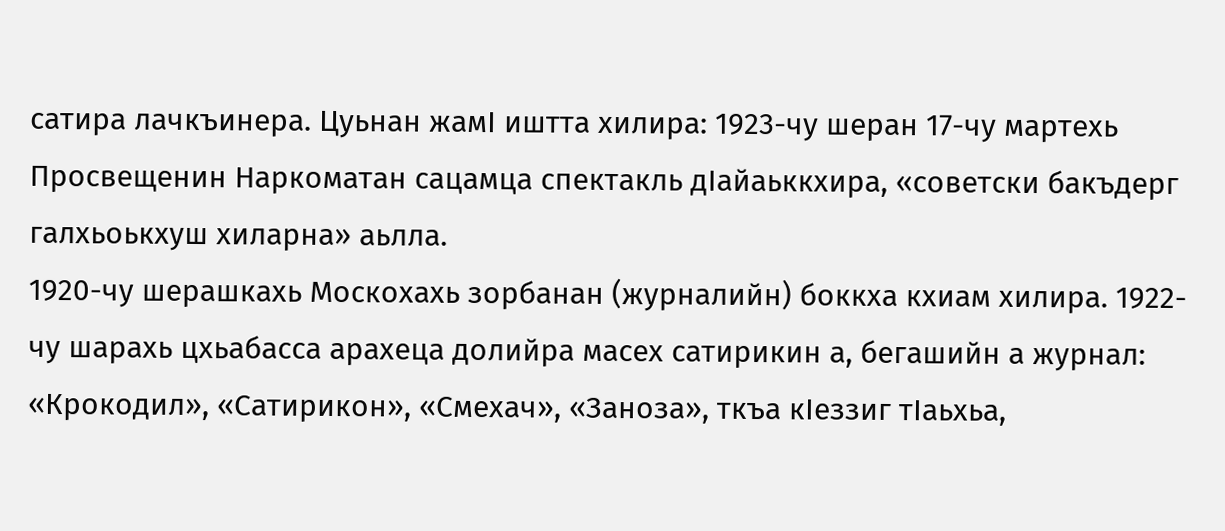сатира лачкъинера. Цуьнан жамI иштта хилира: 1923-чу шеран 17-чу мартехь Просвещенин Наркоматан сацамца спектакль дӀайаьккхира, «советски бакъдерг галхьоькхуш хиларна» аьлла.
1920-чу шерашкахь Москохахь зорбанан (журналийн) боккха кхиам хилира. 1922-чу шарахь цхьабасса арахеца долийра масех сатирикин а, бегашийн а журнал: «Крокодил», «Сатирикон», «Смехач», «Заноза», ткъа кӀеззиг тӀаьхьа,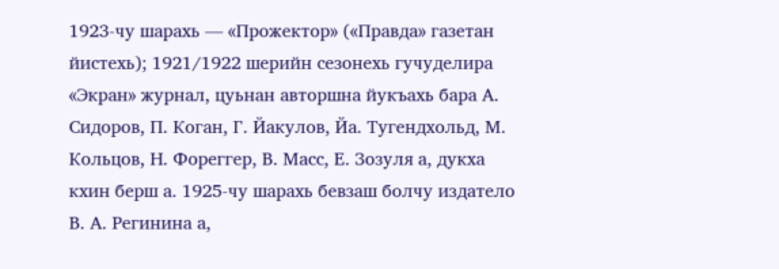1923-чу шарахь — «Прожектор» («Правда» газетан йистехь); 1921/1922 шерийн сезонехь гучуделира «Экран» журнал, цуьнан авторшна йукъахь бара А. Сидоров, П. Коган, Г. Йакулов, Йа. Тугендхольд, М. Кольцов, Н. Фореггер, В. Масс, Е. Зозуля а, дукха кхин берш а. 1925-чу шарахь бевзаш болчу издатело В. А. Регинина а,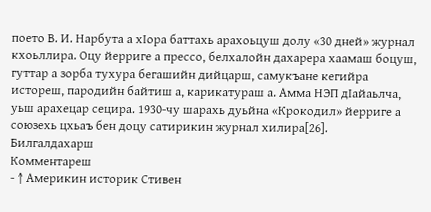поето В. И. Нарбута а хӀора баттахь арахоьцуш долу «30 дней» журнал кхоьллира. Оцу йерриге а прессо, белхалойн дахарера хаамаш боцуш, гуттар а зорба тухура бегашийн дийцарш, самукъане кегийра истореш, пародийн байтиш а, карикатураш а. Амма НЭП дӀайаьлча, уьш арахецар сецира. 1930-чу шарахь дуьйна «Крокодил» йерриге а союзехь цхьаъ бен доцу сатирикин журнал хилира[26].
Билгалдахарш
Комментареш
- ↑ Америкин историк Стивен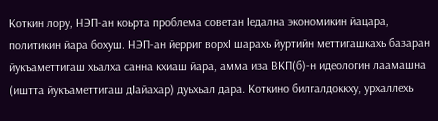Коткин лору, НЭП-ан коьрта проблема советан Ӏедална экономикин йацара, политикин йара бохуш. НЭП-ан йерриг ворхӀ шарахь йуртийн меттигашкахь базаран йукъаметтигаш хьалха санна кхиаш йара, амма иза ВКП(б)-н идеологин лаамашна (иштта йукъаметтигаш дӀайахар) дуьхьал дара. Коткино билгалдоккху, урхаллехь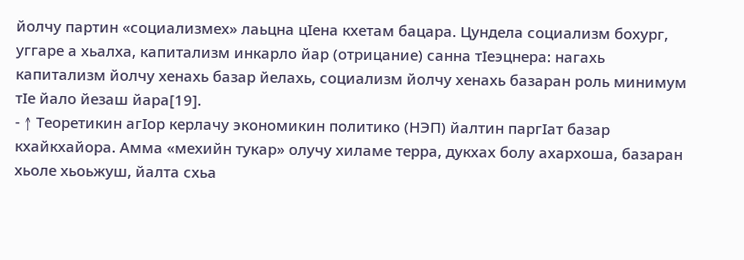йолчу партин «социализмех» лаьцна цӀена кхетам бацара. Цундела социализм бохург, уггаре а хьалха, капитализм инкарло йар (отрицание) санна тӀеэцнера: нагахь капитализм йолчу хенахь базар йелахь, социализм йолчу хенахь базаран роль минимум тӀе йало йезаш йара[19].
- ↑ Теоретикин агӀор керлачу экономикин политико (НЭП) йалтин паргӀат базар кхайкхайора. Амма «мехийн тукар» олучу хиламе терра, дукхах болу ахархоша, базаран хьоле хьоьжуш, йалта схьа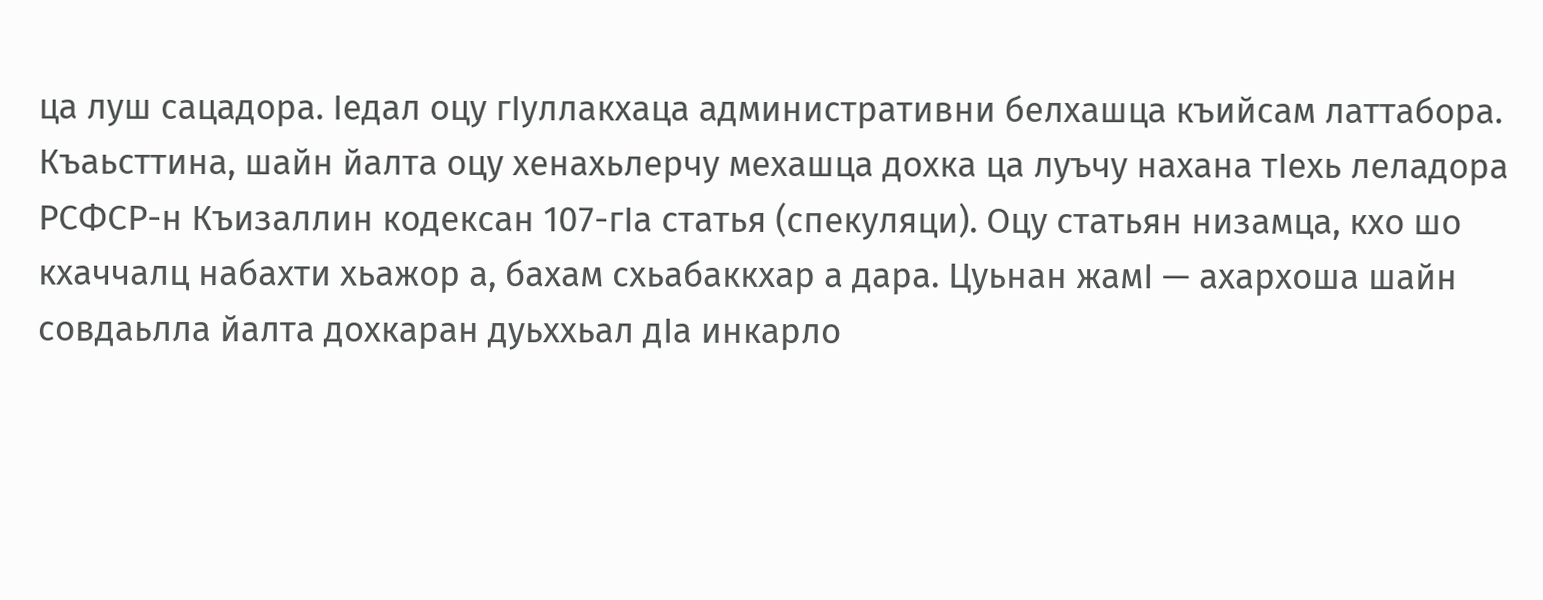ца луш сацадора. Ӏедал оцу гӀуллакхаца административни белхашца къийсам латтабора. Къаьсттина, шайн йалта оцу хенахьлерчу мехашца дохка ца луъчу нахана тӀехь леладора РСФСР-н Къизаллин кодексан 107-гӀа статья (спекуляци). Оцу статьян низамца, кхо шо кхаччалц набахти хьажор а, бахам схьабаккхар а дара. Цуьнан жамӀ — ахархоша шайн совдаьлла йалта дохкаран дуьххьал дӀа инкарло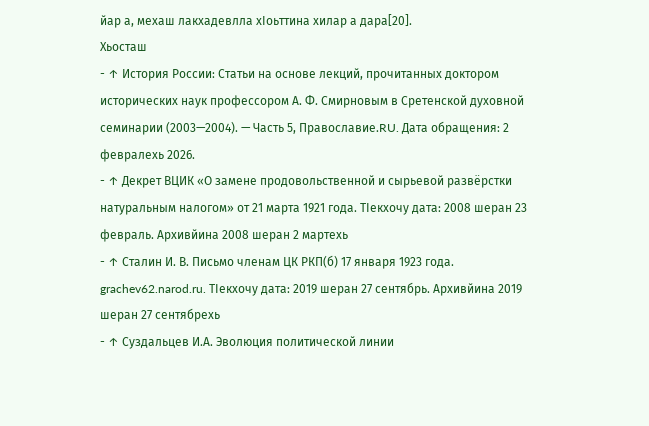йар а, мехаш лакхадевлла хӀоьттина хилар а дара[20].
Хьосташ
- ↑ История России: Статьи на основе лекций, прочитанных доктором исторических наук профессором А. Ф. Смирновым в Сретенской духовной семинарии (2003—2004). — Часть 5, Православие.RU. Дата обращения: 2 февралехь 2026.
- ↑ Декрет ВЦИК «О замене продовольственной и сырьевой развёрстки натуральным налогом» от 21 марта 1921 года. ТӀекхочу дата: 2008 шеран 23 февраль. Архивйина 2008 шеран 2 мартехь
- ↑ Сталин И. В. Письмо членам ЦК РКП(б) 17 января 1923 года. grachev62.narod.ru. ТӀекхочу дата: 2019 шеран 27 сентябрь. Архивйина 2019 шеран 27 сентябрехь
- ↑ Суздальцев И.А. Эволюция политической линии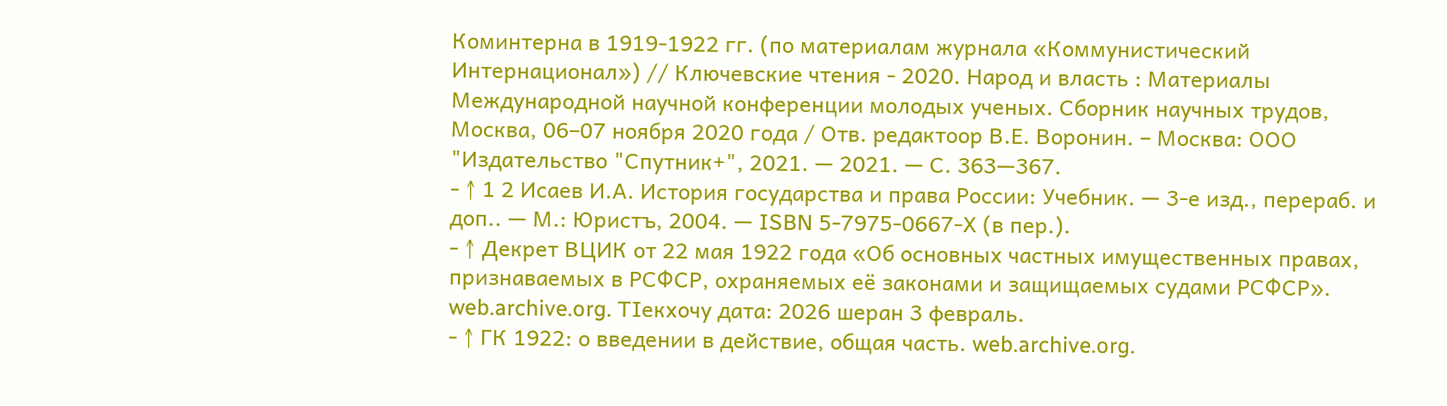Коминтерна в 1919-1922 гг. (по материалам журнала «Коммунистический Интернационал») // Ключевские чтения - 2020. Народ и власть : Материалы Международной научной конференции молодых ученых. Сборник научных трудов, Москва, 06–07 ноября 2020 года / Отв. редактоор В.Е. Воронин. – Москва: ООО "Издательство "Спутник+", 2021. — 2021. — С. 363—367.
- ↑ 1 2 Исаев И.А. История государства и права России: Учебник. — 3-е изд., перераб. и доп.. — М.: Юристъ, 2004. — ISBN 5-7975-0667-Х (в пер.).
- ↑ Декрет ВЦИК от 22 мая 1922 года «Об основных частных имущественных правах, признаваемых в РСФСР, охраняемых её законами и защищаемых судами РСФСР». web.archive.org. ТӀекхочу дата: 2026 шеран 3 февраль.
- ↑ ГК 1922: о введении в действие, общая часть. web.archive.org.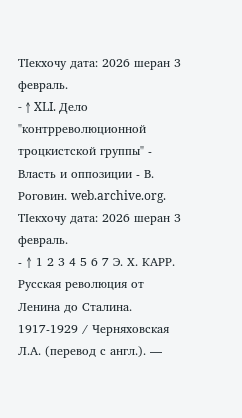ТӀекхочу дата: 2026 шеран 3 февраль.
- ↑ XLI. Дело "контрреволюционной троцкистской группы" - Власть и оппозиции - В. Роговин. web.archive.org. ТӀекхочу дата: 2026 шеран 3 февраль.
- ↑ 1 2 3 4 5 6 7 Э. Х. КАРР. Русская революция от Ленина до Сталина. 1917-1929 / Черняховская Л.А. (перевод с англ.). —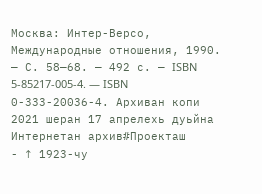Москва: Интер-Версо, Международные отношения, 1990. — С. 58—68. — 492 с. — ISBN 5-85217-005-4. — ISBN 0-333-20036-4. Архиван копи 2021 шеран 17 апрелехь дуьйна Интернетан архив#Проекташ
- ↑ 1923-чу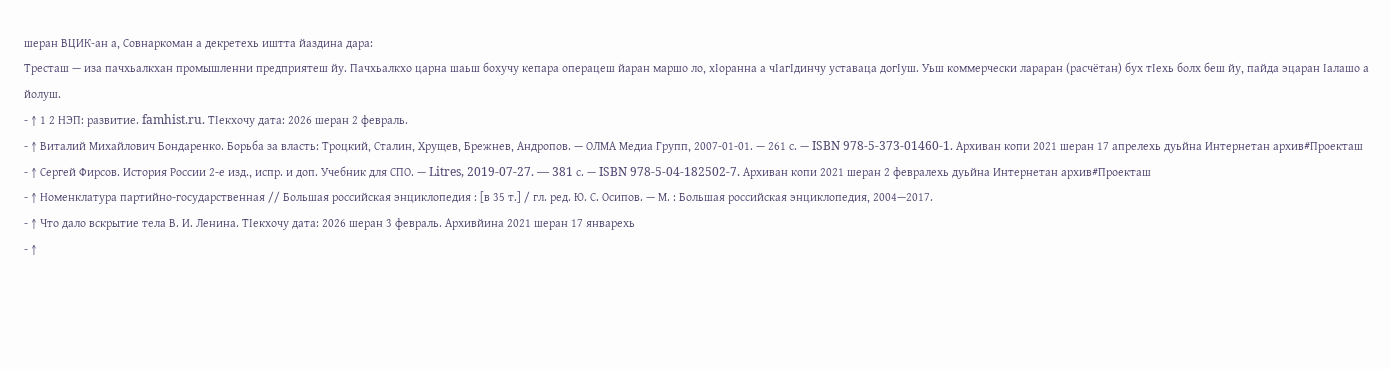шеран ВЦИК-ан а, Совнаркоман а декретехь иштта йаздина дара:
Тресташ — иза пачхьалкхан промышленни предприятеш йу. Пачхьалкхо царна шаьш бохучу кепара операцеш йаран маршо ло, хӀоранна а чӀагӀдинчу уставаца догӀуш. Уьш коммерчески лараран (расчётан) бух тӀехь болх беш йу, пайда эцаран Ӏалашо а йолуш.
- ↑ 1 2 НЭП: развитие. famhist.ru. ТӀекхочу дата: 2026 шеран 2 февраль.
- ↑ Виталий Михайлович Бондаренко. Борьба за власть: Троцкий, Сталин, Хрущев, Брежнев, Андропов. — ОЛМА Медиа Групп, 2007-01-01. — 261 с. — ISBN 978-5-373-01460-1. Архиван копи 2021 шеран 17 апрелехь дуьйна Интернетан архив#Проекташ
- ↑ Сергей Фирсов. История России 2-е изд., испр. и доп. Учебник для СПО. — Litres, 2019-07-27. — 381 с. — ISBN 978-5-04-182502-7. Архиван копи 2021 шеран 2 февралехь дуьйна Интернетан архив#Проекташ
- ↑ Номенклатура партийно-государственная // Большая российская энциклопедия : [в 35 т.] / гл. ред. Ю. С. Осипов. — М. : Большая российская энциклопедия, 2004—2017.
- ↑ Что дало вскрытие тела В. И. Ленина. ТӀекхочу дата: 2026 шеран 3 февраль. Архивйина 2021 шеран 17 январехь
- ↑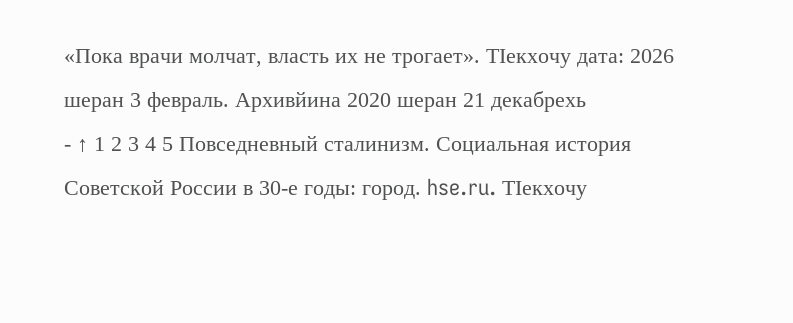«Пока врачи молчат, власть их не трогает». ТӀекхочу дата: 2026 шеран 3 февраль. Архивйина 2020 шеран 21 декабрехь
- ↑ 1 2 3 4 5 Повседневный сталинизм. Социальная история Советской России в 30-е годы: город. hse.ru. ТӀекхочу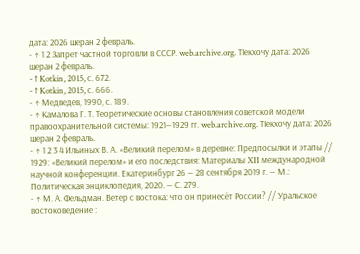дата: 2026 шеран 2 февраль.
- ↑ 1 2 Запрет частной торговли в СССР. web.archive.org. ТӀекхочу дата: 2026 шеран 2 февраль.
- ↑ Kotkin, 2015, с. 672.
- ↑ Kotkin, 2015, с. 666.
- ↑ Медведев, 1990, с. 189.
- ↑ Камалова Г. Т. Теоретические основы становления советской модели правоохранительной системы: 1921—1929 гг. web.archive.org. ТӀекхочу дата: 2026 шеран 2 февраль.
- ↑ 1 2 3 4 Ильиных В. А. «Великий перелом» в деревне: Предпосылки и этапы // 1929: «Великий перелом» и его последствия: Материалы XII международной научной конференции. Екатеринбург 26 — 28 сентября 2019 г. — М.: Политическая энциклопедия, 2020. — С. 279.
- ↑ М. А. Фельдман. Ветер с востока: что он принесёт России? // Уральское востоковедение :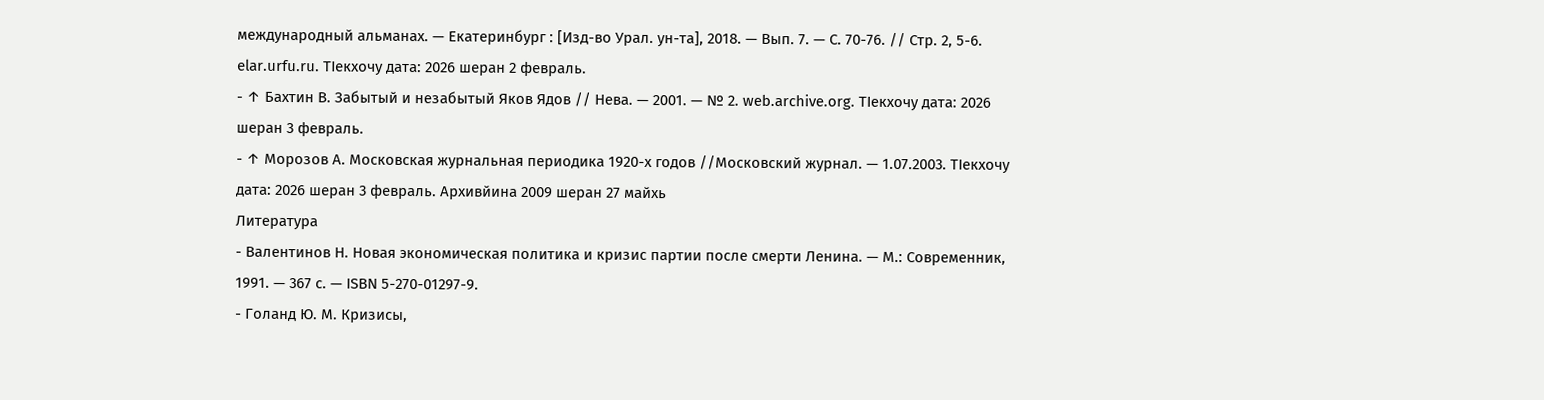международный альманах. — Екатеринбург : [Изд-во Урал. ун-та], 2018. — Вып. 7. — С. 70-76. // Стр. 2, 5-6. elar.urfu.ru. ТӀекхочу дата: 2026 шеран 2 февраль.
- ↑ Бахтин В. Забытый и незабытый Яков Ядов // Нева. — 2001. — № 2. web.archive.org. ТӀекхочу дата: 2026 шеран 3 февраль.
- ↑ Морозов А. Московская журнальная периодика 1920-х годов //Московский журнал. — 1.07.2003. ТӀекхочу дата: 2026 шеран 3 февраль. Архивйина 2009 шеран 27 майхь
Литература
- Валентинов Н. Новая экономическая политика и кризис партии после смерти Ленина. — М.: Современник, 1991. — 367 с. — ISBN 5-270-01297-9.
- Голанд Ю. М. Кризисы,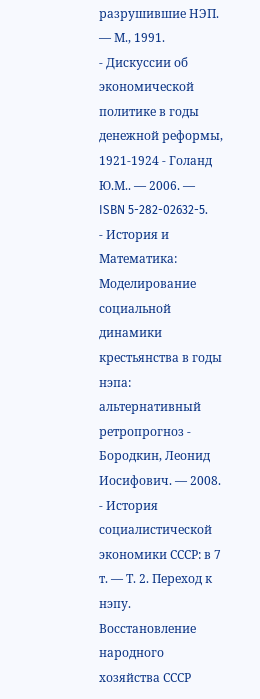разрушившие НЭП. — М., 1991.
- Дискуссии об экономической политике в годы денежной реформы, 1921-1924 - Голанд Ю.М.. — 2006. — ISBN 5-282-02632-5.
- История и Математика: Моделирование социальной динамики крестьянства в годы нэпа: альтернативный ретропрогноз - Бородкин, Леонид Иосифович. — 2008.
- История социалистической экономики СССР: в 7 т. — Т. 2. Переход к нэпу. Восстановление народного хозяйства СССР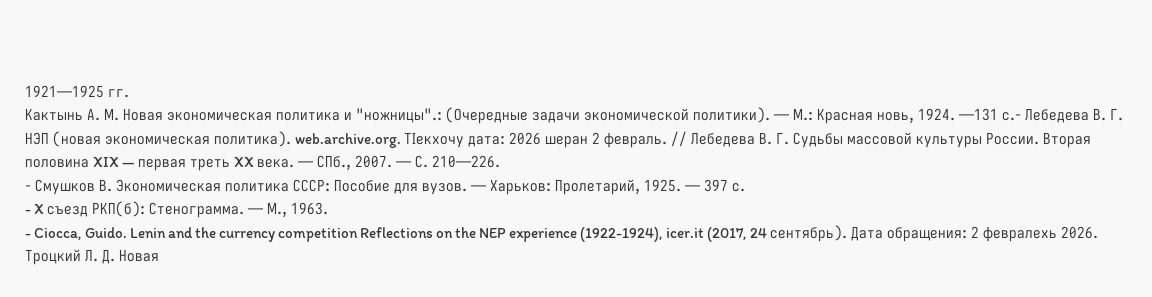1921—1925 гг.
Кактынь А. М. Новая экономическая политика и "ножницы".: (Очередные задачи экономической политики). — М.: Красная новь, 1924. —131 с.- Лебедева В. Г. НЭП (новая экономическая политика). web.archive.org. ТӀекхочу дата: 2026 шеран 2 февраль. // Лебедева В. Г. Судьбы массовой культуры России. Вторая половина XIX — первая треть XX века. — СПб., 2007. — С. 210—226.
- Смушков В. Экономическая политика СССР: Пособие для вузов. — Харьков: Пролетарий, 1925. — 397 с.
- X съезд РКП(б): Стенограмма. — М., 1963.
- Ciocca, Guido. Lenin and the currency competition Reflections on the NEP experience (1922-1924), icer.it (2017, 24 сентябрь). Дата обращения: 2 февралехь 2026.
Троцкий Л. Д. Новая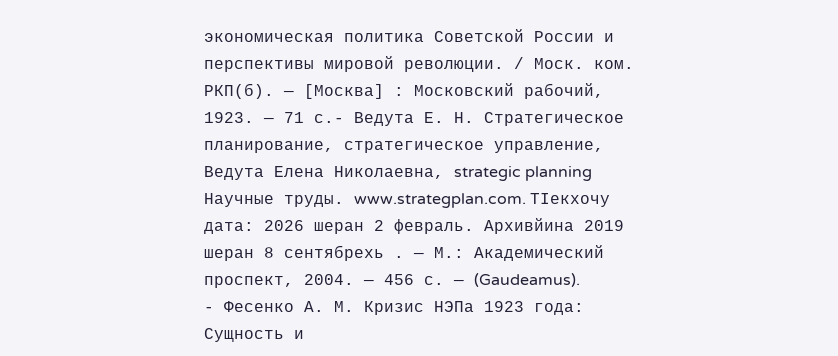экономическая политика Советской России и перспективы мировой революции. / Моск. ком. РКП(б). — [Москва] : Московский рабочий, 1923. — 71 с.- Ведута Е. Н. Стратегическое планирование, стратегическое управление, Ведута Елена Николаевна, strategic planning Научные труды. www.strategplan.com. ТӀекхочу дата: 2026 шеран 2 февраль. Архивйина 2019 шеран 8 сентябрехь . — М.: Академический проспект, 2004. — 456 с. — (Gaudeamus).
- Фесенко А. М. Кризис НЭПа 1923 года: Сущность и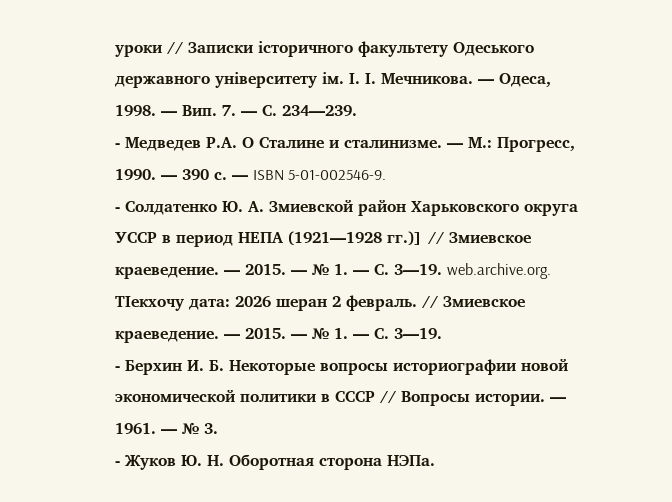уроки // Записки історичного факультету Одеського державного університету ім. І. І. Мечникова. — Одеса, 1998. — Вип. 7. — С. 234—239.
- Медведев Р.А. О Сталине и сталинизме. — М.: Прогресс, 1990. — 390 с. — ISBN 5-01-002546-9.
- Солдатенко Ю. А. Змиевской район Харьковского округа УССР в период НЕПА (1921—1928 гг.)] // Змиевское краеведение. — 2015. — № 1. — С. 3—19. web.archive.org. ТӀекхочу дата: 2026 шеран 2 февраль. // Змиевское краеведение. — 2015. — № 1. — С. 3—19.
- Берхин И. Б. Некоторые вопросы историографии новой экономической политики в СССР // Вопросы истории. — 1961. — № 3.
- Жуков Ю. Н. Оборотная сторона НЭПа.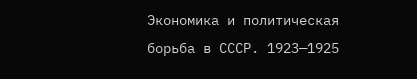Экономика и политическая борьба в СССР. 1923—1925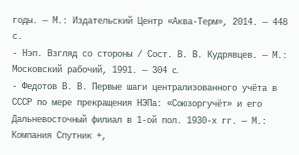годы. — М.: Издательский Центр «Аква-Терм», 2014. — 448 с.
- Нэп. Взгляд со стороны / Сост. В. В. Кудрявцев. — М.: Московский рабочий, 1991. — 304 c.
- Федотов В. В. Первые шаги централизованного учёта в СССР по мере прекращения НЭПа: «Союзоргучёт» и его Дальневосточный филиал в 1-ой пол. 1930-х гг. — М.: Компания Спутник +,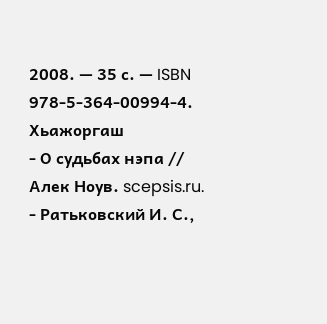2008. — 35 с. — ISBN 978-5-364-00994-4.
Хьажоргаш
- О судьбах нэпа // Алек Ноув. scepsis.ru.
- Ратьковский И. С.,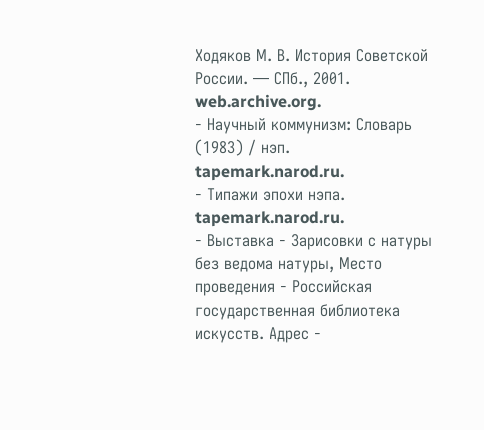Ходяков М. В. История Советской России. — СПб., 2001. web.archive.org.
- Научный коммунизм: Словарь (1983) / нэп. tapemark.narod.ru.
- Типажи эпохи нэпа. tapemark.narod.ru.
- Выставка - Зарисовки с натуры без ведома натуры, Место проведения - Российская государственная библиотека искусств. Адрес -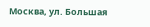Москва, ул. Большая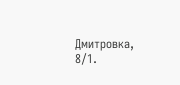Дмитровка, 8/1.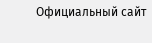Официальный сайт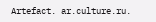Artefact. ar.culture.ru.